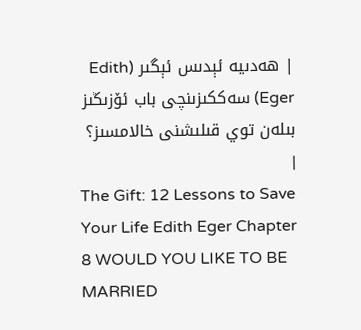| ھەدىيە ئېدىس ئېگىر (Edith Eger) سەككىزىنچى باب ئۆزىڭىز بىلەن توي قىلىشنى خالامسىز؟ |
The Gift: 12 Lessons to Save Your Life Edith Eger Chapter 8 WOULD YOU LIKE TO BE MARRIED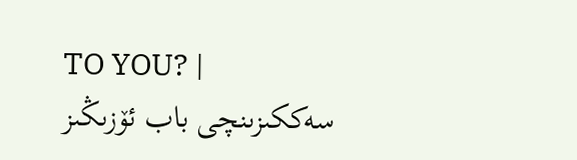TO YOU? |
سەككىزىنچى باب ئۆزىڭىز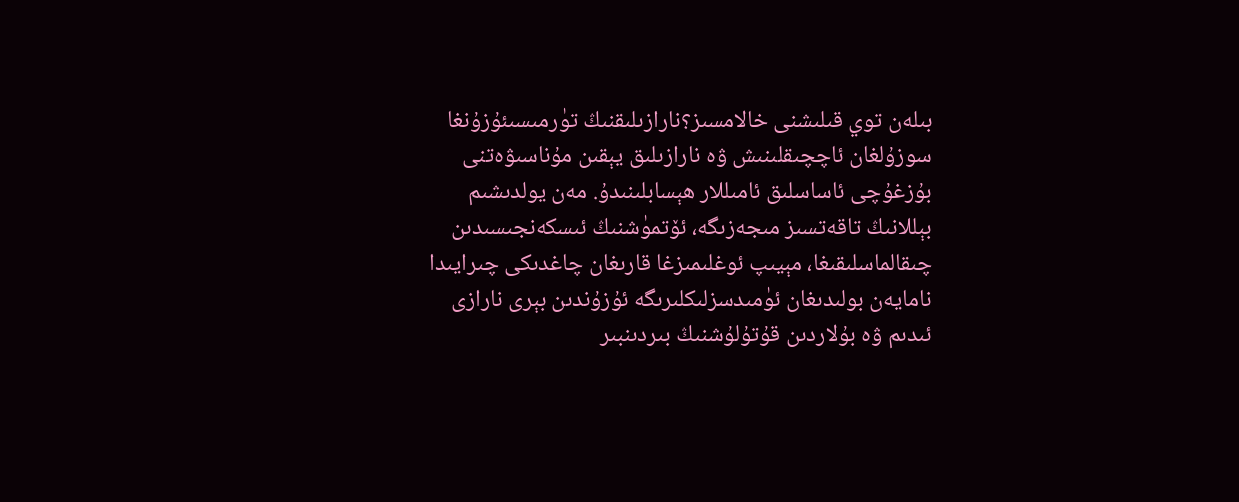بىلەن توي قىلىشنى خالامسىز؟نارازىلىقنىڭ تۈرمىسىئۇزۇنغا سوزۇلغان ئاچچىقلىنىش ۋە نارازىلىق يېقىن مۇناسىۋەتنى بۇزغۇچى ئاساسلىق ئامىللار ھېسابلىنىدۇ. مەن يولدىشىم بېللانىڭ تاقەتسىز مىجەزىگە، ئۆتمۈشنىڭ ئىسكەنجىسىدىن چىقالماسلىقىغا، مېيىپ ئوغلىمىزغا قارىغان چاغدىكى چىرايىدا نامايەن بولىدىغان ئۈمىدسزلىكلىرىگە ئۇزۇندىن بېرى نارازى ئىدىم ۋە بۇلاردىن قۇتۇلۇشنىڭ بىردىنبىر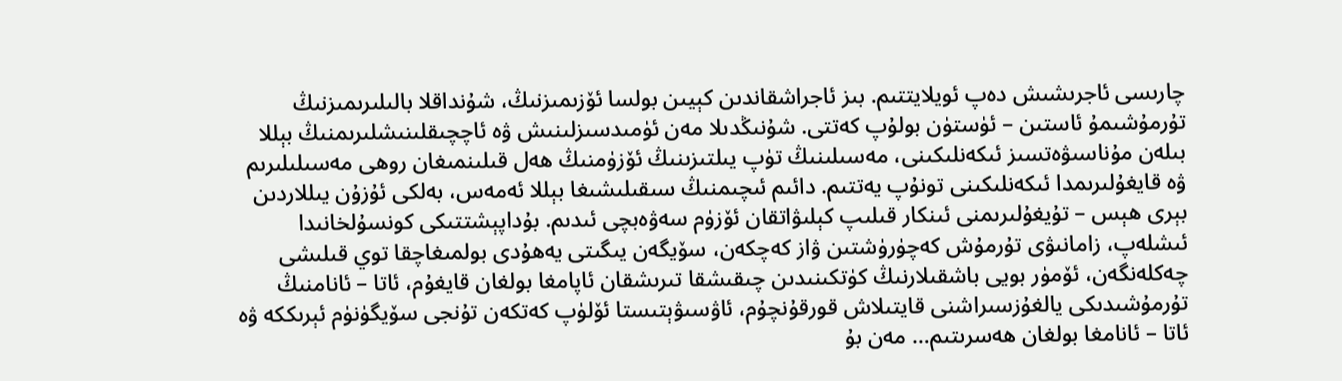چارىسى ئاجرىشىش دەپ ئويلايتتىم. بىز ئاجراشقاندىن كېيىن بولسا ئۆزىمىزنىڭ، شۇنداقلا بالىلىرىمىزنىڭ تۇرمۇشىمۇ ئاستىن – ئۈستۈن بولۇپ كەتتى. شۇنىڭدىلا مەن ئۈمىدسىزلىنىش ۋە ئاچچىقلىنىشلىرىمنىڭ بېللا بىلەن مۇناسىۋەتسىز ئىكەنلىكىنى، مەسىلىنىڭ تۈپ يىلتىزىنىڭ ئۆزۈمنىڭ ھەل قىلىنمىغان روھى مەسىلىلىرىم ۋە قايغۇلىرىمدا ئىكەنلىكىنى تونۇپ يەتتىم. دائىم ئىچىمنىڭ سىقىلىشىغا بېللا ئەمەس، بەلكى ئۇزۇن يىللاردىن بېرى ھېس – تۇيغۇلىرىمنى ئىنكار قىلىپ كېلىۋاتقان ئۆزۈم سەۋەبچى ئىدىم. بۇداپېشتتىكى كونسۇلخانىدا ئىشلەپ، زامانىۋى تۇرمۇش كەچۈرۈشتىن ۋاز كەچكەن، سۆيگەن يىگىتى يەھۇدى بولمىغاچقا توي قىلىشى چەكلەنگەن، ئۆمۈر بويى باشقىلارنىڭ كۈتكىنىدىن چىقىشقا تىرىشقان ئاپامغا بولغان قايغۇم، ئاتا – ئانامنىڭ تۇرمۇشىدىكى يالغۇزسىراشنى قايتىلاش قورقۇنچۇم، ئاۋسىۋېتىستا ئۆلۈپ كەتكەن تۇنجى سۆيگۈنۈم ئېرىككە ۋە ئاتا – ئانامغا بولغان ھەسرىتىم… مەن بۇ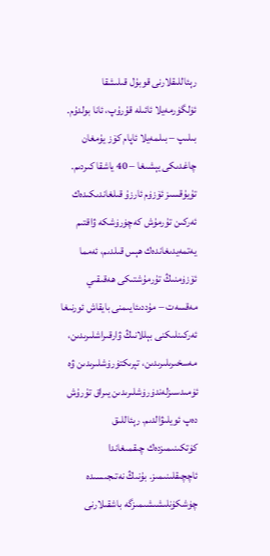رېئاللىقلارنى قوبۇل قىلىشقا ئۈلگۈرمەيلا ئائىلە قۇرۇپ، ئانا بولدۇم. بىلىپ – بىلمەيلا ئاپام كۆز يۇمغان چاغدىكى يېشىغا – 40 ياشقا كىردىم. تۇيۇقسىز ئۆزۈم ئارزۇ قىلغاندىكىدەك ئەركىن تۇرمۇش كەچۈرۈشكە ۋاقتىم يەتمەيدىغاندەك ھېس قىلدىم، ئەمما ئۆزۈمنىڭ تۇرمۇشتىكى ھەقىقىي مەقسەت – مۇددىئايىمنى بايقاش ئورنىغا ئەركىنلىكنى بېللانىڭ ۋارقىراشلىرىدىن، مەسخىرىلىرىدىن، تېرىكتۈرۈشلىرىدىن ۋە ئۈمىدسىزلەندۈرۈشلىرىدىن يىراق تۇرۇش دەپ ئويلىۋالدىم. رېئاللىق كۈتكىنىمىزدەك چىقمىغاندا ئاچچىقلىنىمىز. بۇنىڭ نەتىجىسىدە چۈشكۈنلىشىشىمىزگە باشقىلارنى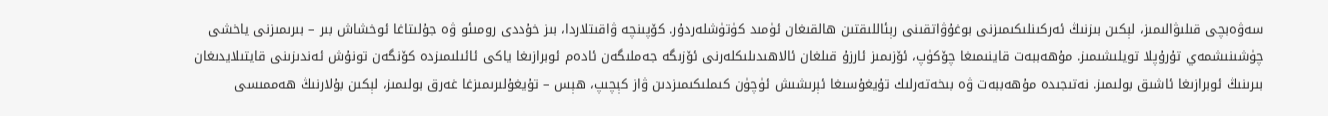سەۋەبچى قىلىۋالىمىز، لېكىن بىزنىڭ ئەركىنلىكىمىزنى بوغۇۋاتقىنى رېئاللىقتىن ھالقىغان ئۈمىد كۈتۈشلەردۇر. كۆپىنچە ۋاقىتلاردا، بىز خۇددى رومىئو ۋە جۇلىتاغا ئوخشاش بىر – بىرىمىزنى ياخشى چۈشىنىشمەي تۇرۇپلا تويلىشىمىز. مۇھەببەت قاينىمىغا چۆكۈپ، ئۆزىمىز ئارزۇ قىلغان ئالاھىدىلىكلەرنى ئۆزىگە جەملىگەن ئادەم ئوبرازىغا ياكى ئائىلىمىزدە كۆنگەن تونۇش ئەندىزىنى قايتىلايدىغان بىرىنىڭ ئوبرازىغا ئاشىق بولىمىز. نەتىجىدە مۇھەببەت ۋە بىخەتەرلىك تۇيغۇسىغا ئېرىشىش ئۈچۈن كىملىكىمىزدىن ۋاز كېچىپ، ھېس – تۇيغۇلىرىمىزغا غەرق بولىمىز، لېكىن بۇلارنىڭ ھەممىسى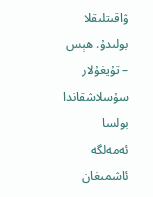ۋاقىتلىقلا بولىدۇ. ھېس – تۇيغۇلار سۇسلاشقاندا بولسا ئەمەلگە ئاشمىغان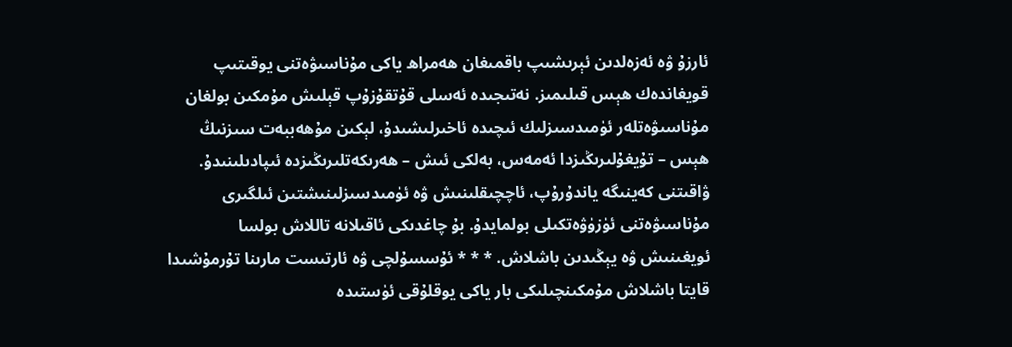ئارزۇ ۋە ئەزەلدىن ئېرىشىپ باقمىغان ھەمراھ ياكى مۇناسىۋەتنى يوقىتىپ قويغاندەك ھېس قىلىمىز. نەتىجىدە ئەسلى قۇتقۇزۇپ قېلىش مۇمكىن بولغان مۇناسىۋەتلەر ئۈمىدسىزلىك ئىچىدە ئاخىرلىشىدۇ، لېكىن مۇھەببەت سىزنىڭ ھېس – تۇيغۇلىرىڭىزدا ئەمەس، بەلكى ئىش – ھەرىكەتلىرىڭىزدە ئىپادىلىنىدۇ. ۋاقىتنى كەينىگە ياندۇرۇپ، ئاچچىقلىنىش ۋە ئۈمىدسىزلىنىشتىن ئىلگىرى مۇناسىۋەتنى ئۈزۈۋەتكىلى بولمايدۇ. بۇ چاغدىكى ئاقىلانە تاللاش بولسا ئويغىنىش ۋە يېڭىدىن باشلاش. * * * ئۇسسۇلچى ۋە ئارتىست مارىنا تۇرمۇشىدا قايتا باشلاش مۇمكىنچىلىكى بار ياكى يوقلۇقى ئۈستىدە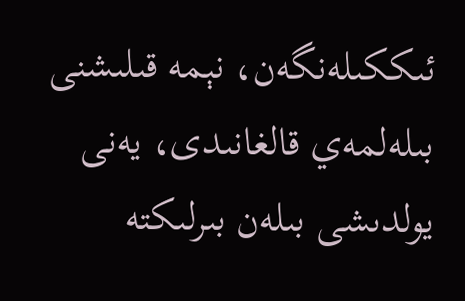ئىككىلەنگەن، نېمە قىلىشنى بىلەلمەي قالغانىدى، يەنى يولدىشى بىلەن بىرلىكتە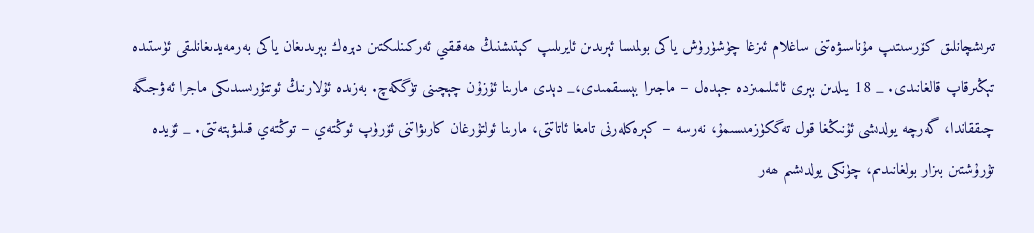تىرىشچانلىق كۆرسىتىپ مۇناسىۋەتنى ساغلام ئىزغا چۈشۈرۈش ياكى بولمىسا ئېرىدىن ئايرىلىپ كېتىشنىڭ ھەقىقىي ئەركىنلىكتىن دېرەك بېرىدىغان ياكى بەرمەيدىغانلىقى ئۈستىدە تېڭىرقاپ قالغانىدى. _ 18 يىلدىن بېرى ئائىلىمىزدە جېدەل – ماجىرا بېسىقمىدى،_ دېدى مارىنا ئۇزۇن چېچىنى تۈگكەچ. بەزىدە ئۇلارنىڭ ئوتتۇرىسىدىكى ماجرا ئەۋجىگە چىققاندا، گەرچە يولدىشى ئۇنىڭغا قول تەگكۈزمىسىمۇ، نەرسە – كېرەكلەرنى تامغا ئاتاتتى، مارىنا ئولتۇرغان كارىۋاتنى ئۆرۈپ ئوڭتەي – توڭتەي قىلىۋېتەتتى. _ ئۆيدە تۇرۇشتىن بىزار بولغانىدىم، چۈنكى يولدىشىم ھەر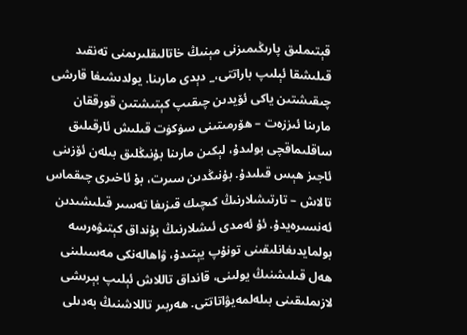قېتىملىق پارىڭىمىزنى مېنىڭ خاتالىقلىرىمنى تەنقىد قىلىشقا ئېلىپ باراتتى،_ دېدى مارىنا. يولدىشىغا قارشى چىقىشتىن ياكى ئۆيدىن چىقىپ كېتىشتىن قورققان مارىنا ئىززەت – ھۆرمىتىنى سۈكۈت قىلىش ئارقىلىق ساقلىماقچى بولىدۇ، لېكىن مارىنا بۇنىڭلىق بىلەن ئۆزىنى ئاجىز ھېس قىلىدۇ. بۇنىڭدىن سىرت، بۇ ئاخىرى چىقماس تالاش – تارتىشلارنىڭ كىچىك قىزىغا تەسىر قىلىشىدىن ئەنسىرەيدۇ. ئۇ ئەمدى ئىشلارنىڭ بۇنداق كېتىۋەرسە بولمايدىغانلىقىنى تونۇپ يېتىدۇ، ۋاھالەنكى مەسىلىنى ھەل قىلىشنىڭ يولىنى، قانداق تاللاش ئېلىپ بېرىشى لازىملىقىنى بىلەلمەيۋاتاتتى. ھەربىر تاللاشنىڭ بەدىلى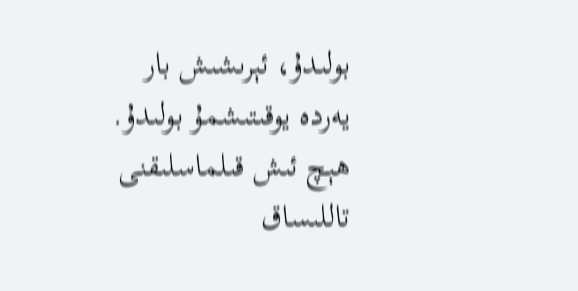بولىدۇ، ئېرىشىش بار يەردە يوقىتىشمۇ بولىدۇ. ھېچ ئىش قىلماسلىقنى تاللىساق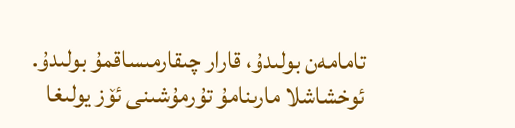تامامەن بولىدۇ، قارار چىقارمىساقمۇ بولىدۇ. ئوخشاشلا مارىنامۇ تۇرمۇشىنى ئۆز يولىغا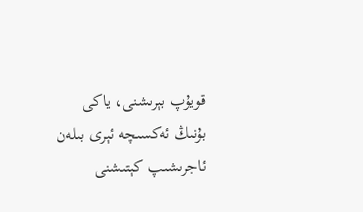قويۇپ بېرىشنى، ياكى بۇنىڭ ئەكسىچە ئېرى بىلەن ئاجرىشىپ كېتىشنى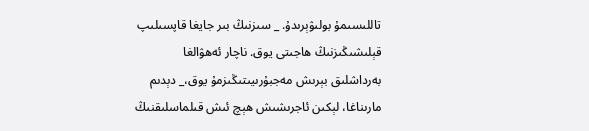تاللىسىمۇ بولىۋېرىدۇ. _ سىزنىڭ بىر جايغا قاپسىلىپ قېلىشىڭىزنىڭ ھاجىتى يوق. ناچار ئەھۋالغا بەرداشلىق بېرىش مەجبۇرىيىتىڭىزمۇ يوق،_ دېدىم مارىناغا، لېكىن ئاجرىشىش ھېچ ئىش قىلماسلىقنىڭ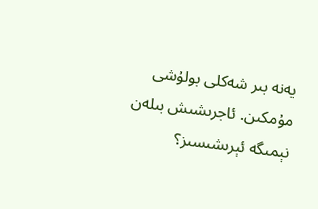يەنە بىر شەكلى بولۇشى مۇمكىن. ئاجرىشىش بىلەن نېمىگە ئېرىشىسىز؟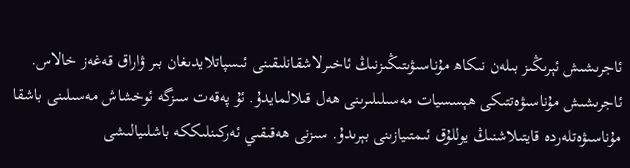ئاجرىشىش ئېرىڭىز بىلەن نىكاھ مۇناسىۋىتىڭىزنىڭ ئاخىرلاشقانلىقىنى ئىسپاتلايدىغان بىر ۋاراق قەغەز خالاس. ئاجرىشىش مۇناسىۋەتتىكى ھېسسيات مەسىلىلىرىنى ھەل قىلالمايدۇ. ئۇ پەقەت سىزگە ئوخشاش مەسىلىنى باشقا مۇناسىۋەتلەردە قايتىلاشنىڭ يوللۇق ئىمتىيازىنى بېرىدۇ. سىزنى ھەقىقىي ئەركىنلىككە باشلىيالىشى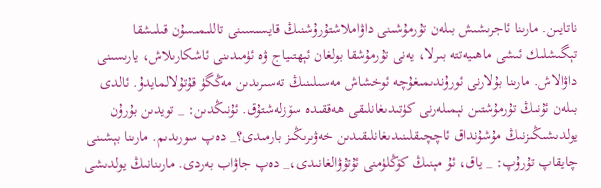ناتايىن. مارىنا ئاجرىشىش بىلەن تۇرمۇشىنى داۋاملاشتۇرۇشنىڭ قايسىسىنى تاللىمىسۇن قىلىشقا تېگىشلىك ئىشى ماھىيەتتە بىرلا، يەنى تۇرمۇشقا بولغان ئېھتىياج ۋە ئۈمىدىنى ئاشكارىلاش، يارىسىنى داۋالاش. مارىنا بۇلارنى ئورۇندىمىغۇچە ئوخشاش مەسىلىنىڭ تەسىرىدىن مەڭگۈ قۇتۇلالمايدۇ. ئالدى بىلەن ئۇنىڭ تۇرمۇشتىن نېمىلەرنى كۈتىدىغانلىقى ھەققىدە سۆزلەشتۇق. ئۇنىڭدىن: _ تويدىن بۇرۇن يولدىشىڭىزنىڭ مۇشۇنداق ئاچچىقلىنىدىغانلىقىدىن خەۋىرىڭىز بارمىدى؟_ دەپ سورىدىم. مارىنا بېشىنى چايقاپ تۇرۇپ: _ ياق، ئۇ مېنىڭ كۆڭلۈمنى ئۇتۇۋالغانىدى،_ دەپ جاۋاب بەردى. مارىنانىڭ يولدىشى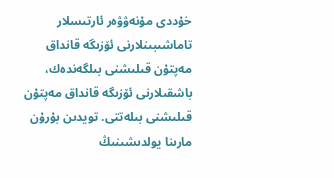خۇددى مۇنەۋۋەر ئارتىسلار تاماشىبىنلارنى ئۆزىگە قانداق مەپتۇن قىلىشنى بىلگەندەك، باشقىلارنى ئۆزىگە قانداق مەپتۇن قىلىشنى بىلەتتى. تويدىن بۇرۇن مارىنا يولدىشىنىڭ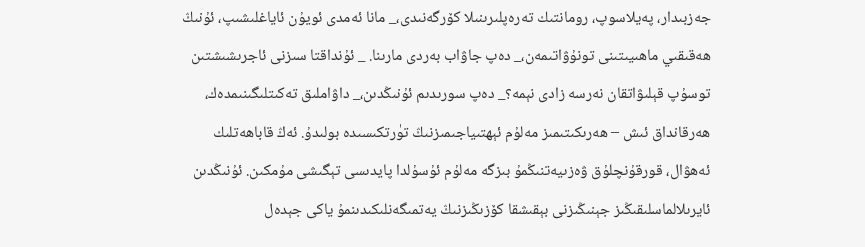جەزبىدار، پەيلاسوپ، رومانتىك تەرەپلىرىنىلا كۆرگەنىدى،_ مانا ئەمدى ئويۇن ئاياغلىشىپ، ئۇنىڭ ھەقىقىي ماھىيىتىنى تونۇۋاتىمەن،_ دەپ جاۋاب بەردى مارىنا. _ ئۇنداقتا سىزنى ئاجرىشىشتىن توسۇپ قېلىۋاتقان نەرسە زادى نېمە؟_ دەپ سورىدىم ئۇنىڭدىن،_ داۋاملىق تەكىتلىگىنىمدەك، ھەرقانداق ئىش – ھەرىكىتىمىز مەلۇم ئېھتىياجىمىزنىڭ تۈرتكىسىدە بولىدۇ. ئەڭ قاباھەتلىك ئەھۋال، قورقۇنچلۇق ۋەزىيەتنىڭمۇ بىزگە مەلۇم ئۇسۇلدا پايدىسى تېگىشى مۇمكىن. ئۇنىڭدىن ئايرىلالماسلىقىڭىز جېنىڭىزنى بېقىشقا كۆزىڭىزنىڭ يەتمىگەنلىكىدىنمۇ ياكى جېدەل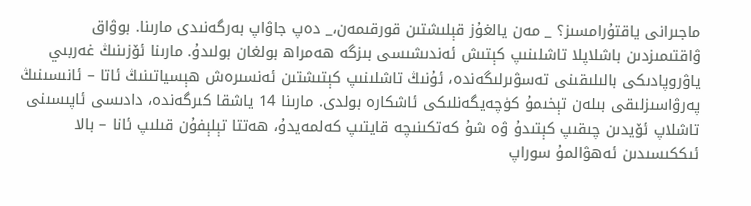ماجىرانى ياقتۇرامسىز؟ _ مەن يالغۇز قېلىشتىن قورقىمەن،_ دەپ جاۋاپ بەرگەنىدى مارىنا. بوۋاق ۋاقتىمىزدىن باشلاپلا تاشلىنىپ كېتىش ئەندىشىسى بىزگە ھەمراھ بولغان بولىدۇ. مارىنا ئۆزىنىڭ غەربىي ياۋروپادىكى بالىلىقىنى تەسۋىرلىگەندە، ئۇنىڭ تاشلىنىپ كېتىشتىن ئەنسىرەش ھېسياتىنىڭ ئاتا – ئانىسىنىڭ پەرۋاسىزلىقى بىلەن تېخىمۇ كۈچەيگەنلىكى ئاشكارە بولدى. مارىنا 14 ياشقا كىرگەندە، دادىسى ئاپىسىنى تاشلاپ ئۆيدىن چىقىپ كېتىدۇ ۋە شۇ كەتكىنىچە قايتىپ كەلمەيدۇ، ھەتتا تېلېفۇن قىلىپ ئانا – بالا ئىككىسىدىن ئەھۋالمۇ سوراپ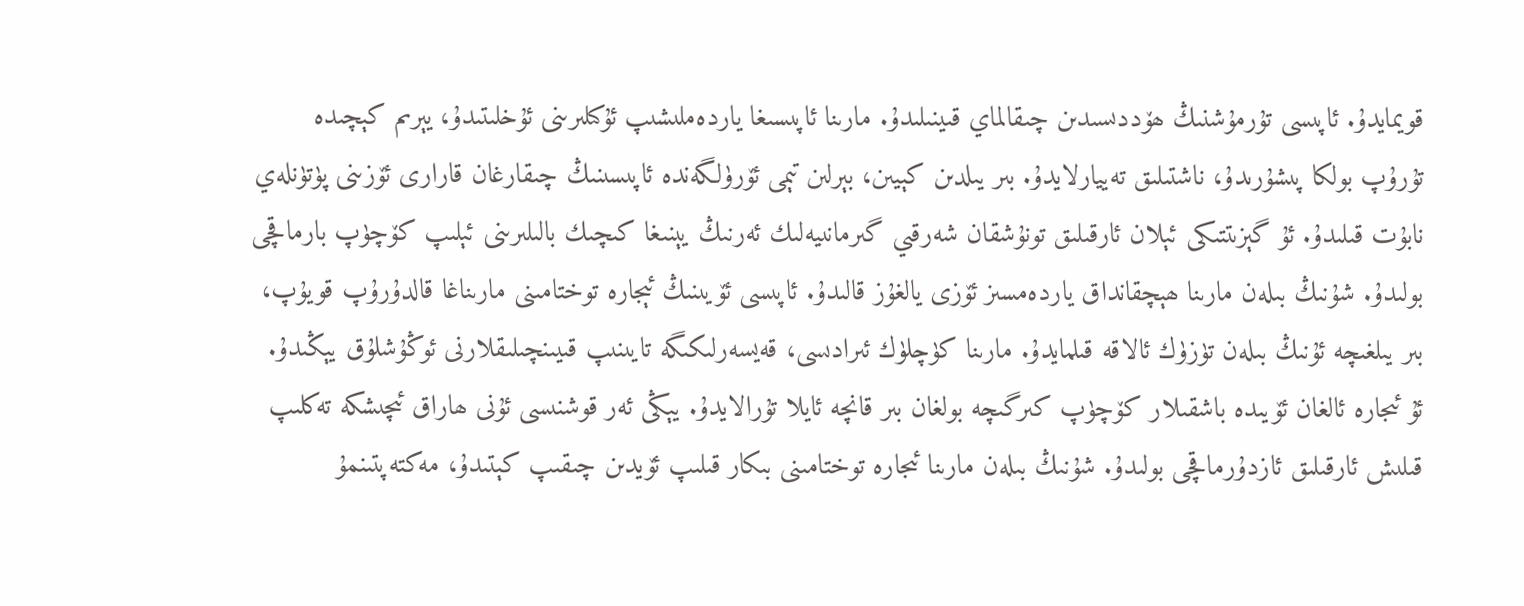قويمايدۇ. ئاپىسى تۇرمۇشنىڭ ھۆددىسىدىن چىقالماي قىينىلىدۇ. مارىنا ئاپىسىغا ياردەملىشىپ ئۇكىلىرىنى ئۇخلىتىدۇ، يېرىم كېچىدە تۇرۇپ بولكا پىشۇرىدۇ، ناشتىلىق تەييارلايدۇ. بىر يىلدىن كېيىن، بېرلىن تېمى ئۆرۈلگەندە ئاپىسىنىڭ چىقارغان قارارى ئۆزىنى پۈتۈنلەي نابۇت قىلىدۇ. ئۇ گېزىتتىكى ئېلان ئارقىلىق تونۇشقان شەرقىي گىرمانىيەلىك ئەرنىڭ يېنىغا كىچىك بالىلىرىنى ئېلىپ كۆچۈپ بارماقچى بولىدۇ. شۇنىڭ بىلەن مارىنا ھېچقانداق ياردەمسىز ئۆزى يالغۇز قالىدۇ. ئاپىسى ئۆيىنىڭ ئېجارە توختامىنى مارىناغا قالدۇرۇپ قويۇپ، بىر يىلغىچە ئۇنىڭ بىلەن تۈزۈك ئالاقە قىلمايدۇ. مارىنا كۈچلۈك ئىرادىسى، قەيسەرلىكىگە تايىنىپ قىيىنچىلىقلارنى ئوڭۇشلۇق يېڭىدۇ. ئۇ ئىجارە ئالغان ئۆيىدە باشقىلار كۆچۈپ كىرگىچە بولغان بىر قانچە ئايلا تۇرالايدۇ. يېڭى ئەر قوشنىسى ئۇنى ھاراق ئىچىشكە تەكلىپ قىلىش ئارقىلىق ئازدۇرماقچى بولىدۇ. شۇنىڭ بىلەن مارىنا ئىجارە توختامىنى بىكار قىلىپ ئۆيدىن چىقىپ كېتىدۇ، مەكتەپتىنمۇ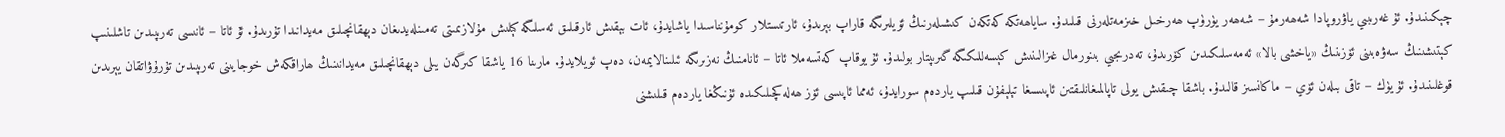چېكىنىدۇ. ئۇ غەرىبىي ياۋروپادا شەھەرمۇ – شەھەر يۈرۈپ ھەرخىل خىزمەتلەرنى قىلىدۇ. ساياھەتكە كەتكەن كىشىلەرنىڭ ئۆيلىرىگە قاراپ بېرىدۇ، ئارتىستلار كومۇنناسىدا ياشايدۇ، ئات بېقىش ئارقىلىق ئەسلىگە كېلىش مۇلازىمىتى تەمىنلەيدىغان دېھقانچىلىق مەيدانىدا تۇرىدۇ. ئۇ ئاتا – ئانىسى تەرىپىدىن تاشلىنىپ كېتىشىنىڭ سەۋەبىنى ئۆزىنىڭ «ياخشى بالا» ئەمەسلىكىدىن كۆرىدۇ، تەدرىجىي بىنورمال غىزالىنىش كېسەللىكىگە گىرىپتار بولىدۇ. ئۇ يوقاپ كەتسەملا ئاتا – ئانامنىڭ نەزىرىگە ئىلىنالايمەن، دەپ ئويلايدۇ. مارىنا 16 ياشقا كىرگەن يىلى دېھقانچىلىق مەيدانىنىڭ ھاراقكەش خوجايىنى تەرىپىدىن تۇرۇۋاتقان يېرىدىن قوغلىنىدۇ. ئۇ يۈك – تاقى بىلەن ئۆي – ماكانسىز قالىدۇ. باشقا چىقىش يولى تاپالمىغانلىقتىن ئاپىسىغا تېلېفۇن قىلىپ ياردەم سورايدۇ، ئەمما ئاپىسى ئۆز ھەلەكچىلىكىدە ئۇنىڭغا ياردەم قىلىشنى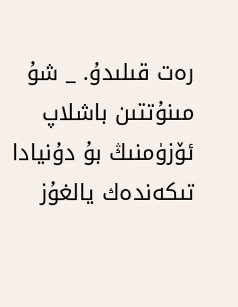رەت قىلىدۇ. _ شۇ مىنۇتتىن باشلاپ ئۆزۈمنىڭ بۇ دۇنيادا تىكەندەك يالغۇز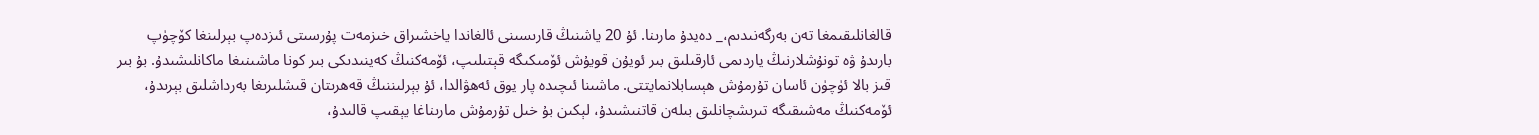قالغانلىقىمغا تەن بەرگەنىدىم،_ دەيدۇ مارىنا. ئۇ 20 ياشنىڭ قارىسىنى ئالغاندا ياخشىراق خىزمەت پۇرسىتى ئىزدەپ بېرلىنغا كۆچۈپ بارىدۇ ۋە تونۇشلارنىڭ ياردىمى ئارقىلىق بىر ئويۇن قويۇش ئۆمىكىگە قېتىلىپ، ئۆمەكنىڭ كەينىدىكى بىر كونا ماشىنىغا ماكانلىشىدۇ. بۇ بىر قىز بالا ئۈچۈن ئاسان تۇرمۇش ھېسابلانمايتتى. ماشىنا ئىچىدە پار يوق ئەھۋالدا، ئۇ بېرلىننىڭ قەھرىتان قىشلىرىغا بەرداشلىق بېرىدۇ، ئۆمەكنىڭ مەشىقىگە تىرىشچانلىق بىلەن قاتنىشىدۇ، لېكىن بۇ خىل تۇرمۇش مارىناغا يېقىپ قالىدۇ،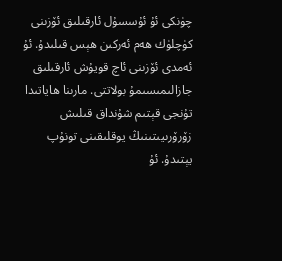چۈنكى ئۇ ئۇسسۇل ئارقىلىق ئۆزىنى كۈچلۈك ھەم ئەركىن ھېس قىلىدۇ. ئۇ ئەمدى ئۆزىنى ئاچ قويۇش ئارقىلىق جازالىمىسىمۇ بولاتتى. مارىنا ھاياتىدا تۇنجى قېتىم شۇنداق قىلىش زۆرۆرىيىتىنىڭ يوقلىقىنى تونۇپ يېتىدۇ. ئۇ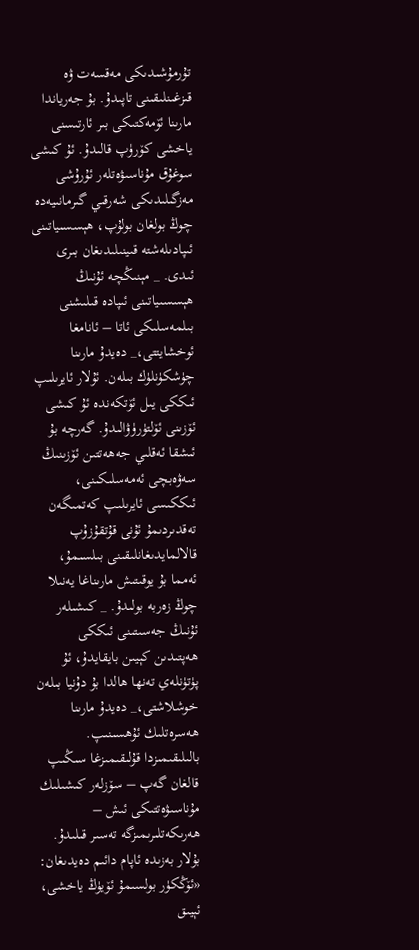تۇرمۇشىدىكى مەقسەت ۋە قىزغىنلىقىنى تاپىدۇ. بۇ جەرياندا مارىنا ئۆمەكتىكى بىر ئارتىسنى ياخشى كۆرۈپ قالىدۇ. ئۇ كىشى سوغۇق مۇناسىۋەتلەر ئۇرۇشى مەزگىلىدىكى شەرقىي گىرمانىيەدە چوڭ بولغان بولۇپ، ھېسسىياتىنى ئىپادىلەشتە قىينىلىدىغان بىرى ئىدى. _ مېنىڭچە ئۇنىڭ ھېسسىياتىنى ئىپادە قىلىشنى بىلمەسلىكى ئاتا – ئانامغا ئوخشايتتى،_ دەيدۇ مارىنا چۈشكۈنلۈك بىلەن. ئۇلار ئايرىلىپ ئىككى يىل ئۆتكەندە ئۇ كىشى ئۆزىنى ئۆلتۈرۈۋالىدۇ. گەرچە بۇ ئىشقا ئەقلىي جەھەتتىن ئۆزىنىڭ سەۋەبچى ئەمەسلىكىنى، ئىككىسى ئايرىلىپ كەتمىگەن تەقدىردىمۇ ئۇنى قۇتقۇزۇپ قالالمايدىغانلىقىنى بىلسىمۇ، ئەمما بۇ يوقىتىش مارىناغا يەنىلا چوڭ زەربە بولىدۇ. _ كىشىلەر ئۇنىڭ جەسىتىنى ئىككى ھەپتىدىن كېيىن بايقايدۇ، ئۇ پۈتۈنلەي تەنھا ھالدا بۇ دۇنيا بىلەن خوشلاشتى،_ دەيدۇ مارىنا ھەسرەتلىك ئۇھسىنىپ. بالىلىقىمىزدا قۇلىقىمىزغا سىڭىپ قالغان گەپ – سۆزلەر كىشىلىك مۇناسىۋەتتىكى ئىش – ھەرىكەتلىرىمىزگە تەسىر قىلىدۇ. بۇلار بەزىدە ئاپام دائىم دەيدىغان: «ئۆڭكۈر بولسىمۇ ئۆيۈڭ ياخشى، ئېيىق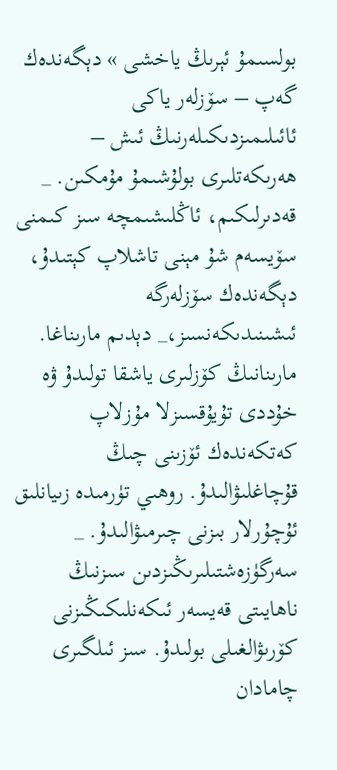بولسىمۇ ئېرىڭ ياخشى » دېگەندەك گەپ – سۆزلەر ياكى ئائىلىمىزدىكىلەرنىڭ ئىش – ھەرىكەتلىرى بولۇشىمۇ مۇمكىن. _ قەدىرلىكىم، ئاڭلىشىمچە سىز كىمنى سۆيسەم شۇ مېنى تاشلاپ كېتىدۇ، دېگەندەك سۆزلەرگە ئىشىنىدىكەنسىز،_ دېدىم مارىناغا. مارىنانىڭ كۆزلىرى ياشقا تولىدۇ ۋە خۇددى تۇيۇقسىزلا مۇزلاپ كەتكەندەك ئۆزىنى چىڭ قۇچاغلىۋالىدۇ. روھىي تۈرمىدە زىيانلىق ئۇچۇرلار بىزنى چىرمىۋالىدۇ. _ سەرگۈزەشتىلىرىڭىزدىن سىزنىڭ ناھايىتى قەيسەر ئىكەنلىكىڭىزنى كۆرىۋالغىلى بولىدۇ. سىز ئىلگىرى چامادان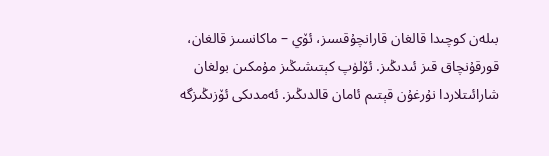بىلەن كوچىدا قالغان قارانچۇقسىز، ئۆي – ماكانسىز قالغان، قورقۇنچاق قىز ئىدىڭىز. ئۆلۈپ كېتىشىڭىز مۇمكىن بولغان شارائىتلاردا نۇرغۇن قېتىم ئامان قالدىڭىز. ئەمدىكى ئۆزىڭىزگە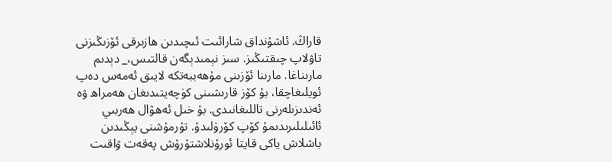قاراڭ. ئاشۇنداق شارائىت ئىچىدىن ھازىرقى ئۆزىڭىزنى تاۋلاپ چىقتىڭىز. سىز نېمىدېگەن قالتىس،_ دېدىم مارىناغا. مارىنا ئۆزىنى مۇھەببەتكە لايىق ئەمەس دەپ ئويلىغاچقا، بۇ كۆز قارىشىنى كۈچەيتىدىغان ھەمراھ ۋە ئەندىزىلەرنى تاللىغانىدى. بۇ خىل ئەھۋال ھەربىي ئائىلىلىرىدىمۇ كۆپ كۆرۈلىدۇ. تۇرمۇشنى يېڭىدىن باشلاش ياكى قايتا ئورۇنلاشتۇرۇش پەقەت ۋاقىت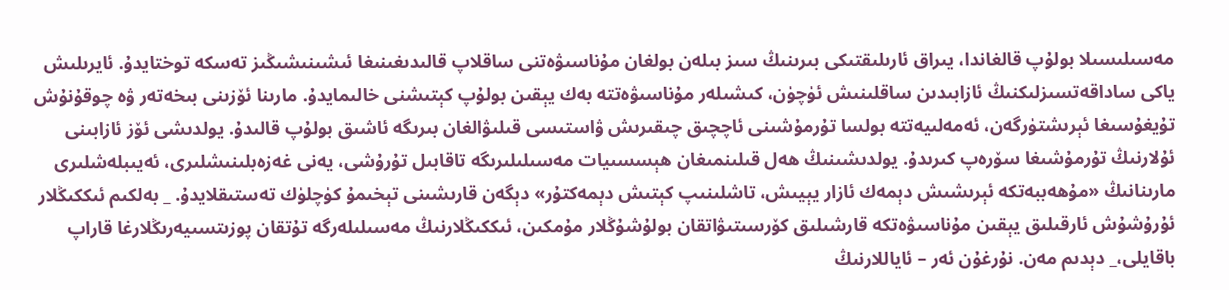مەسىلىسىلا بولۇپ قالغاندا، يىراق ئارىلىقتىكى بىرىنىڭ سىز بىلەن بولغان مۇناسىۋەتنى ساقلاپ قالىدىغىنىغا ئىشىنىشىڭىز تەسكە توختايدۇ. ئايرىلىش ياكى ساداقەتسىزلىكنىڭ ئازابىدىن ساقلىنىش ئۈچۈن، كىشىلەر مۇناسىۋەتتە بەك يېقىن بولۇپ كېتىشنى خالىمايدۇ. مارىنا ئۆزىنى بىخەتەر ۋە چوقۇنۇش تۇيغۇسىغا ئېرىشتۈرگەن، ئەمەلىيەتتە بولسا تۇرمۇشىنى ئاچچىق چىقىرىش ۋاستىسى قىلىۋالغان بىرىگە ئاشىق بولۇپ قالىدۇ. يولدىشى ئۆز ئازابىنى ئۇلارنىڭ تۇرمۇشىغا سۆرەپ كىرىدۇ. يولدىشىنىڭ ھەل قىلىنمىغان ھېسسىيات مەسىلىلىرىگە تاقابىل تۇرۇشى، يەنى غەزەبلىنىشلىرى، ئەيىبلەشلىرى مارىنانىڭ «مۇھەببەتكە ئېرىشىش دېمەك ئازار يېيىش، تاشلىنىپ كېتىش دېمەكتۇر» دېگەن قارىشىنى تېخىمۇ كۈچلۈك تەستىقلايدۇ. _ بەلكىم ئىككىڭلار ئۇرۇشۇش ئارقىلىق يېقىن مۇناسىۋەتكە قارشىلىق كۆرسىتىۋاتقان بولۇشۇڭلار مۇمكىن، ئىككىڭلارنىڭ مەسىلىلەرگە تۇتقان پوزىتسىيەرىڭلارغا قاراپ باقايلى،_ دېدىم مەن. نۇرغۇن ئەر – ئاياللارنىڭ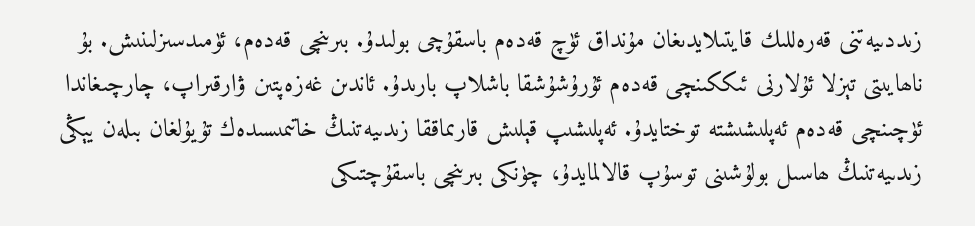زىددىيەتنى قەرەللىك قايتىلايدىغان مۇنداق ئۈچ قەدەم باسقۇچى بولىدۇ. بىرىنچى قەدەم، ئۈمىدسىزلىنىش. بۇ ناھايىتى تېزلا ئۇلارنى ئىككىنچى قەدەم ئۇرۇشۇشقا باشلاپ بارىدۇ. ئاندىن غەزەپتىن ۋارقىراپ، چارچىغاندا ئۈچىنچى قەدەم ئەپلىشىشتە توختايدۇ. ئەپلىشىپ قېلىش قارىماققا زىدىيەتنىڭ خاتىمىسىدەك تۇيۇلغان بىلەن يېڭى زىدىيەتنىڭ ھاسىل بولۇشىنى توسۇپ قالالمايدۇ، چۈنكى بىرىنچى باسقۇچتىكى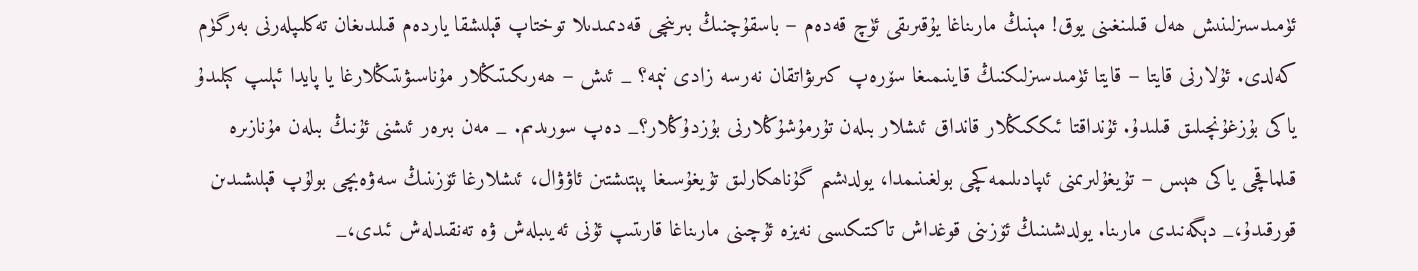ئۈمىدسىزلىنىش ھەل قىلىنغىنى يوق! مېنىڭ مارىناغا يۇقىرىقى ئۈچ قەدەم – باسقۇچنىڭ بىرىنچى قەدىمىدىلا توختاپ قېلىشقا ياردەم قىلىدىغان تەكلىپلەرنى بەرگۈم كەلدى. ئۇلارنى قايتا – قايتا ئۈمىدسىزلىكنىڭ قاينىمىغا سۆرەپ كىرىۋاتقان نەرسە زادى نېمە؟ _ ئىش – ھەرىكىتىڭلار مۇناسىۋىتىڭلارغا يا پايدا ئېلىپ كېلىدۇ ياكى بۇزغۇنچىلىق قىلىدۇ. ئۇنداقتا ئىككىڭلار قانداق ئىشلار بىلەن تۇرمۇشۇڭلارنى بۇزدۇڭلار؟_ دەپ سورىدىم. _ مەن بىرەر ئىشنى ئۇنىڭ بىلەن مۇنازىرە قىلماقچى ياكى ھېس – تۇيغۇلىرىمنى ئىپادىلىمەكچى بولغىنىمدا، يولدىشىم گۇناھكارلىق تۇيغۇسىغا پېتىشتىن ئاۋۋال، ئىشلارغا ئۆزىنىڭ سەۋەبچى بولۇپ قېلىشىدىن قورقىدۇ،_ دېگەنىدى مارىنا. يولدىشىنىڭ ئۆزىنى قوغداش تاكتىكىسى نەيزە ئۇچىنى مارىناغا قارىتىپ ئۇنى ئەيىبلەش ۋە تەنقىدلەش ئىدى،_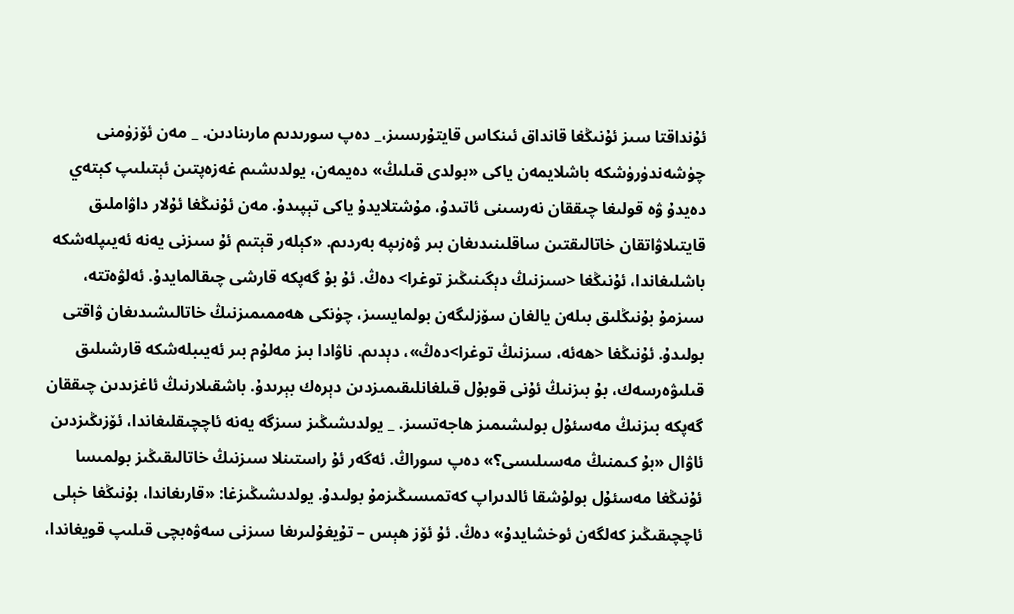ئۇنداقتا سىز ئۇنىڭغا قانداق ئىنكاس قايتۇرىسىز،_ دەپ سورىدىم مارىنادىن. _ مەن ئۆزۈمنى چۈشەندۈرۈشكە باشلايمەن ياكى «بولدى قىلىڭ» دەيمەن، يولدىشىم غەزەپتىن ئېتىلىپ كېتەي دەيدۇ ۋە قولىغا چىققان نەرسىنى ئاتىدۇ، مۇشتلايدۇ ياكى تېپىدۇ. مەن ئۇنىڭغا ئۇلار داۋاملىق قايتىلاۋاتقان خاتالىقتىن ساقلىنىدىغان بىر ۋەزىپە بەردىم. «كېلەر قېتىم ئۇ سىزنى يەنە ئەيىپلەشكە باشلىغاندا، ئۇنىڭغا <سىزنىڭ دېگىنىڭىز توغرا> دەڭ. ئۇ بۇ گەپكە قارشى چىقالمايدۇ. ئەلۋەتتە، سىزمۇ بۇنىڭلىق بىلەن يالغان سۆزلىگەن بولمايسىز، چۈنكى ھەممىمىزنىڭ خاتالىشىدىغان ۋاقتى بولىدۇ. ئۇنىڭغا <ھەئە، سىزنىڭ توغرا>دەڭ»، دېدىم. ناۋادا بىز مەلۇم بىر ئەيىبلەشكە قارشىلىق قىلىۋەرسەك، بۇ بىزنىڭ ئۇنى قوبۇل قىلغانلىقىمىزدىن دېرەك بېرىدۇ. باشقىلارنىڭ ئاغزىدىن چىققان گەپكە بىزنىڭ مەسئۇل بولىشىمىز ھاجەتسىز. _ يولدىشىڭىز سىزگە يەنە ئاچچىقلىغاندا، ئۆزىڭىزدىن ئاۋال «بۇ كىمنىڭ مەسىلىسى؟» دەپ سوراڭ. ئەگەر ئۇ راستىنلا سىزنىڭ خاتالىقىڭىز بولمىسا ئۇنىڭغا مەسئۇل بولۇشقا ئالدىراپ كەتمىسىڭىزمۇ بولىدۇ. يولدىشىڭىزغا: «قارىغاندا، بۇنىڭغا خېلى ئاچچىقىڭىز كەلگەن ئوخشايدۇ» دەڭ. ئۇ ئۆز ھېس – تۇيغۇلىرىغا سىزنى سەۋەبچى قىلىپ قويغاندا،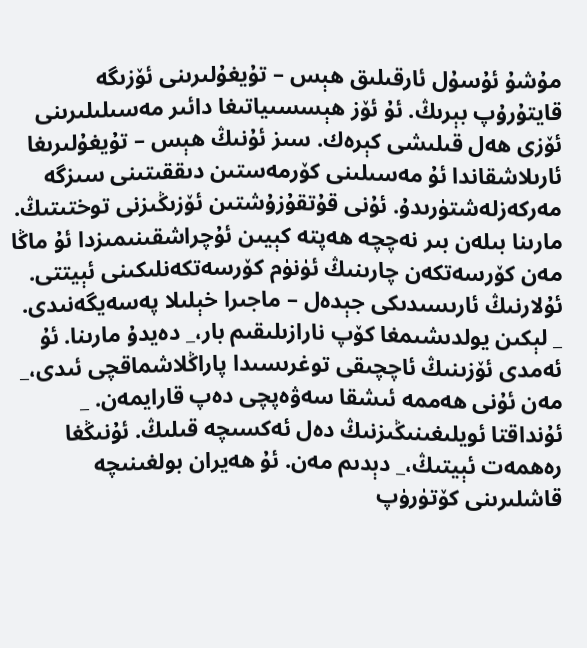مۇشۇ ئۇسۇل ئارقىلىق ھېس – تۇيغۇلىرىنى ئۆزىگە قايتۇرۇپ بېرىڭ. ئۇ ئۆز ھېسسىياتىغا دائىر مەسىلىلىرىنى ئۆزى ھەل قىلىشى كېرەك. سىز ئۇنىڭ ھېس – تۇيغۇلىرىغا ئارىلاشقاندا ئۇ مەسىلىنى كۆرمەستىن دىققىتىنى سىزگە مەركەزلەشتۈرىدۇ. ئۇنى قۇتقۇزۇشتىن ئۆزىڭىزنى توختىتىڭ. مارىنا بىلەن بىر نەچچە ھەپتە كېيىن ئۇچراشقىنىمىزدا ئۇ ماڭا مەن كۆرسەتكەن چارىنىڭ ئۈنۈم كۆرسەتكەنلىكىنى ئېيتتى. ئۇلارنىڭ ئارىسىدىكى جېدەل – ماجىرا خېلىلا پەسەيگەنىدى. _ لېكىن يولدىشىمغا كۆپ نارازىلىقىم بار،_ دەيدۇ مارىنا. ئۇ ئەمدى ئۆزىنىڭ ئاچچىقى توغرىسىدا پاراڭلاشماقچى ئىدى،_ مەن ئۇنى ھەممە ئىشقا سەۋەپچى دەپ قارايمەن. _ ئۇنداقتا ئويلىغىنىڭىزنىڭ دەل ئەكسىچە قىلىڭ. ئۇنىڭغا رەھمەت ئېيتىڭ،_ دېدىم مەن. ئۇ ھەيران بولغىنىچە قاشلىرىنى كۆتۈرۈپ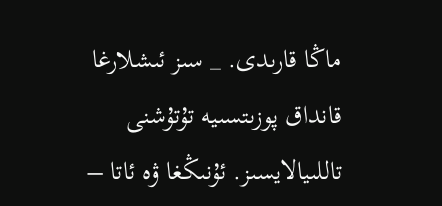ماڭا قارىدى. _ سىز ئىشلارغا قانداق پوزىتسىيە تۇتۇشنى تاللىيالايسىز. ئۇنىڭغا ۋە ئاتا –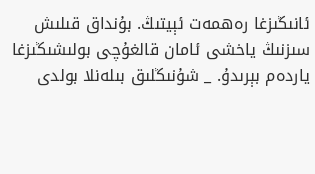ئانىڭىزغا رەھمەت ئېيتىڭ. بۇنداق قىلىش سىزنىڭ ياخشى ئامان قالغۇچى بولىشىڭىزغا ياردەم بېرىدۇ. _ شۇنىڭلىق بىلەنلا بولدى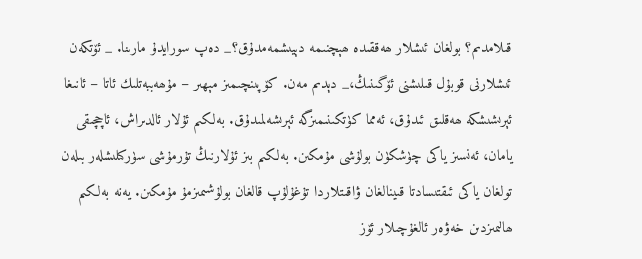قىلامدىم؟ بولغان ئىشلار ھەققىدە ھېچنىمە دېيىشمەمدۇق؟_ دەپ سورايدۇ مارىنا. _ ئۆتكەن ئىشلارنى قوبۇل قىلىشنى ئۆگىنىڭ،_ دېدىم مەن. كۆپىنچىمىز مېھىر – مۇھەببەتلىك ئاتا – ئانىغا ئېرىشىشكە ھەقلىق ئىدۇق، ئەمما كۈتكىنىمىزگە ئېرىشەلمىدۇق. بەلكىم ئۇلار ئالدىراش، ئاچچىقى يامان، ئەنسىز ياكى چۈشكۈن بولۇشى مۇمكىن. بەلكىم بىز ئۇلارنىڭ تۇرمۇشى سۈركىلىشلەر بىلەن تولغان ياكى ئىقتىسادتا قىينالغان ۋاقىتلاردا تۇغۇلۇپ قالغان بولۇشىمىزمۇ مۇمكىن. يەنە بەلكىم ھالىمىزدىن خەۋەر ئالغۇچىلار ئۆز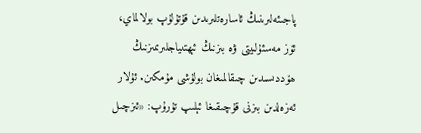پاجىئەلىرىنىڭ ئاسارەتلىرىدىن قۇتۇلۇپ بولالماي، ئۆز مەسئۇلىيتى ۋە بىزنىڭ ئېھتىياجلىرىمىزنىڭ ھۆددىسىدىن چىقالمىغان بولۇشى مۇمكىن. ئۇلار ئەزەلدىن بىزنى قۇچىقىغا ئېلىپ تۇرۇپ: «ئىزچىل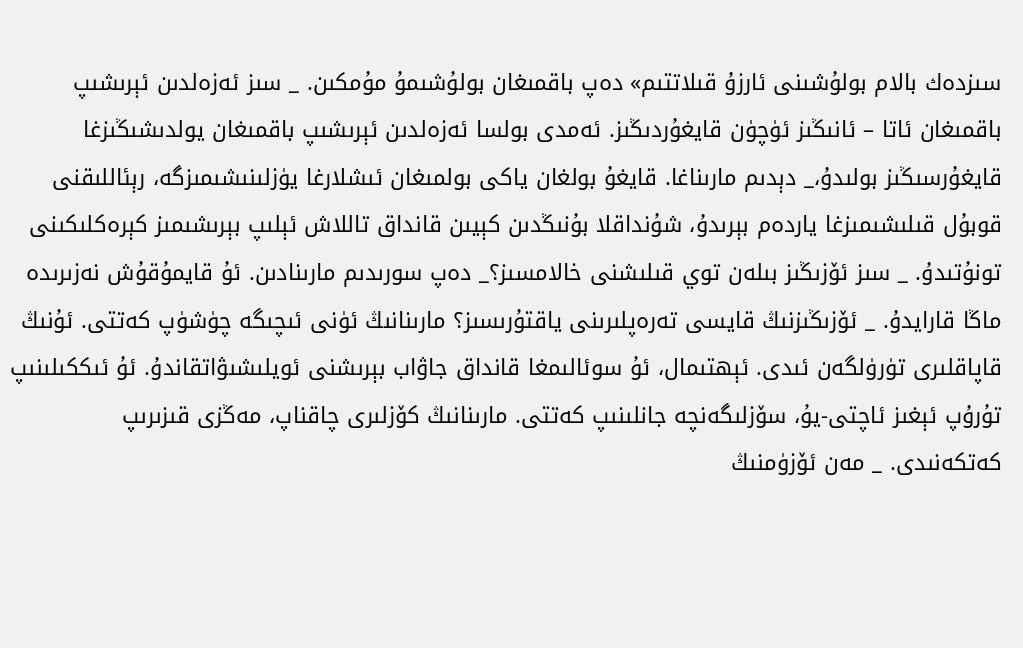سىزدەك بالام بولۇشىنى ئارزۇ قىلاتتىم» دەپ باقمىغان بولۇشىمۇ مۇمكىن. _ سىز ئەزەلدىن ئېرىشىپ باقمىغان ئاتا – ئانىڭىز ئۈچۈن قايغۇردىڭىز. ئەمدى بولسا ئەزەلدىن ئېرىشىپ باقمىغان يولدىشىڭىزغا قايغۇرسىڭىز بولىدۇ،_ دېدىم مارىناغا. قايغۇ بولغان ياكى بولمىغان ئىشلارغا يۈزلىنىشىمىزگە، رېئاللىقنى قوبۇل قىلىشىمىزغا ياردەم بېرىدۇ، شۇنداقلا بۇنىڭدىن كېيىن قانداق تاللاش ئېلىپ بېرىشىمىز كېرەكلىكىنى تونۇتىدۇ. _ سىز ئۆزىڭىز بىلەن توي قىلىشنى خالامسىز؟_ دەپ سورىدىم مارىنادىن. ئۇ قايمۇقۇش نەزىرىدە ماڭا قارايدۇ. _ ئۆزىڭىزنىڭ قايسى تەرەپلىرىنى ياقتۇرىسىز؟ مارىنانىڭ ئۈنى ئىچىگە چۈشۈپ كەتتى. ئۇنىڭ قاپاقلىرى تۈرۈلگەن ئىدى. ئېھتىمال، ئۇ سوئالىمغا قانداق جاۋاب بېرىشنى ئويلىشىۋاتقاندۇ. ئۇ ئىككىلىنىپ تۇرۇپ ئېغىز ئاچتى-يۇ، سۆزلىگەنچە جانلىنىپ كەتتى. مارىنانىڭ كۆزلىرى چاقناپ، مەڭزى قىزىرىپ كەتكەنىدى. _ مەن ئۆزۈمنىڭ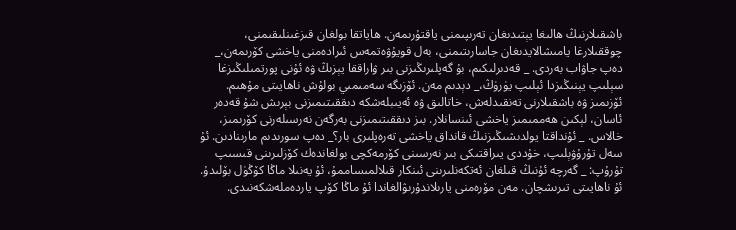باشقىلارنىڭ ھالىغا يېتىدىغان تەرىپىمنى ياقتۇرىمەن. ھاياتقا بولغان قىزغىنلىقىمنى، چوققىلارغا يامىشالايدىغان جاسارىتىمنى، بەل قويۇۋەتمەس ئىرادەمنى ياخشى كۆرىمەن،_ دەپ جاۋاب بەردى. _ قەدىرلىكىم، بۇ گەپلىرىڭىزنى بىر ۋاراققا يېزىڭ ۋە ئۇنى پورتمىلىڭىزغا سېلىپ يېنىڭىزدا ئېلىپ يۈرۈڭ،_ دېدىم مەن. ئۆزىگە سەمىمىي بولۇش ناھايىتى مۇھىم. ئۆزىمىز ۋە باشقىلارنى تەنقىدلەش، خاتالىق ۋە ئەيىبلەشكە دىققىتىمىزنى بېرىش شۇ قەدەر ئاسان، لېكىن ھەممىمىز ياخشى ئىنسانلار. بىز دىققىتىمىزنى بەرگەن نەرسىلەرنى كۆرىمىز، خالاس. _ ئۇنداقتا يولدىشىڭىزنىڭ قانداق ياخشى تەرەپلىرى بار؟_ دەپ سورىدىم مارىنادىن. ئۇ سەل تۇرۇۋېلىپ، خۇددى يىراقتىكى بىر نەرسىنى كۆرمەكچى بولغاندەك كۆزلىرىنى قىسىپ تۇرۇپ: _ گەرچە ئۇنىڭ قىلغان ئەتكەنلىرىنى ئىنكار قىلالمىساممۇ، ئۇ يەنىلا ماڭا كۆڭۈل بۆلىدۇ. ئۇ ناھايىتى تىرىشچان. مەن مۆرەمنى يارىلاندۇرىۋالغاندا ئۇ ماڭا كۆپ ياردەملەشكەنىدى.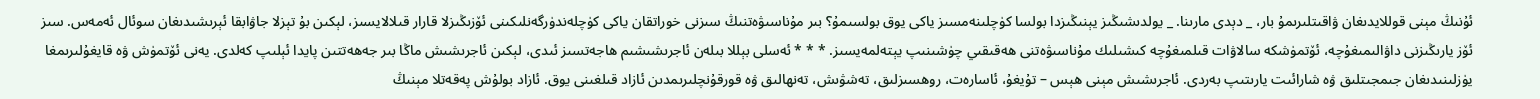ئۇنىڭ مېنى قوللايدىغان ۋاقىتلىرىمۇ بار، _ دېدى مارىنا. _ يولدىشىڭىز يېنىڭىزدا بولسا كۈچلىنەمسىز ياكى يوق بولسىمۇ؟ بىر مۇناسىۋەتنىڭ سىزنى خوراتقان ياكى كۈچلەندۈرگەنلىكىنى ئۆزىڭىزلا قارار قىلالايسىز، لېكىن بۇ تېزلا جاۋابقا ئېرىشىدىغان سوئال ئەمەس. سىز ئۆز يارىڭىزنى داۋالىمىغۇچە، ئۆتمۈشكە سالاۋات قىلمىغۇچە كىشىلىك مۇناسىۋەتنى ھەقىقىي چۈشىنىپ يېتەلمەيسىز. * * * ئەسلى بېللا بىلەن ئاجرىشىشىم ھاجەتسىز ئىدى، لېكىن ئاجرىشىش ماڭا بىر جەھەتتىن پايدا ئېلىپ كەلدى. يەنى ئۆتمۈش ۋە قايغۇلىرىمغا يۈزلىنىدىغان جىمجىتلىق ۋە شارائىت يارىتىپ بەردى. ئاجرىشىش مېنى ھېس – تۇيغۇ، ئاسارەت، روھسىزلىق، تەشۋىش، تەنھالىق ۋە قورقۇنچلىرىمدىن ئازاد قىلغىنى يوق. ئازاد بولۇش پەقەتلا مېنىڭ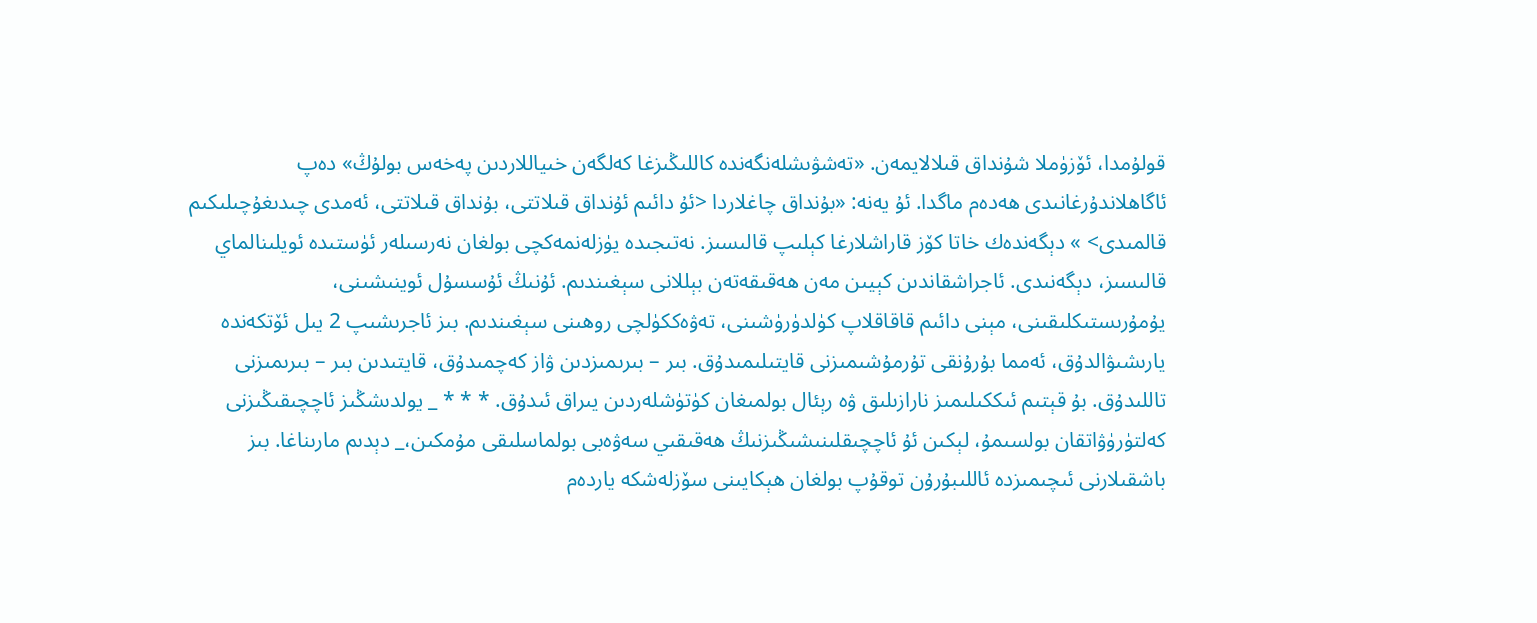قولۇمدا، ئۆزۈملا شۇنداق قىلالايمەن. «تەشۋىشلەنگەندە كاللىڭىزغا كەلگەن خىياللاردىن پەخەس بولۇڭ» دەپ ئاگاھلاندۇرغانىدى ھەدەم ماگدا. ئۇ يەنە: «بۇنداق چاغلاردا <ئۇ دائىم ئۇنداق قىلاتتى، بۇنداق قىلاتتى، ئەمدى چىدىغۇچىلىكىم قالمىدى> » دېگەندەك خاتا كۆز قاراشلارغا كېلىپ قالىسىز. نەتىجىدە يۈزلەنمەكچى بولغان نەرسىلەر ئۈستىدە ئويلىنالماي قالىسىز، دېگەنىدى. ئاجراشقاندىن كېيىن مەن ھەقىقەتەن بېللانى سېغىندىم. ئۇنىڭ ئۇسسۇل ئوينىشىنى، يۇمۇرىستىكلىقىنى، مېنى دائىم قاقاقلاپ كۈلدۈرۈشىنى، تەۋەككۈلچى روھىنى سېغىندىم. بىز ئاجرىشىپ 2 يىل ئۆتكەندە يارىشىۋالدۇق، ئەمما بۇرۇنقى تۇرمۇشىمىزنى قايتىلىمىدۇق. بىر – بىرىمىزدىن ۋاز كەچمىدۇق، قايتىدىن بىر – بىرىمىزنى تاللىدۇق. بۇ قېتىم ئىككىلىمىز نارازىلىق ۋە رېئال بولمىغان كۈتۈشلەردىن يىراق ئىدۇق. * * * _ يولدىشڭىز ئاچچىقىڭىزنى كەلتۈرۈۋاتقان بولسىمۇ، لېكىن ئۇ ئاچچىقلىنىشىڭىزنىڭ ھەقىقىي سەۋەبى بولماسلىقى مۇمكىن،_ دېدىم مارىناغا. بىز باشقىلارنى ئىچىمىزدە ئاللىبۇرۇن توقۇپ بولغان ھېكايىنى سۆزلەشكە ياردەم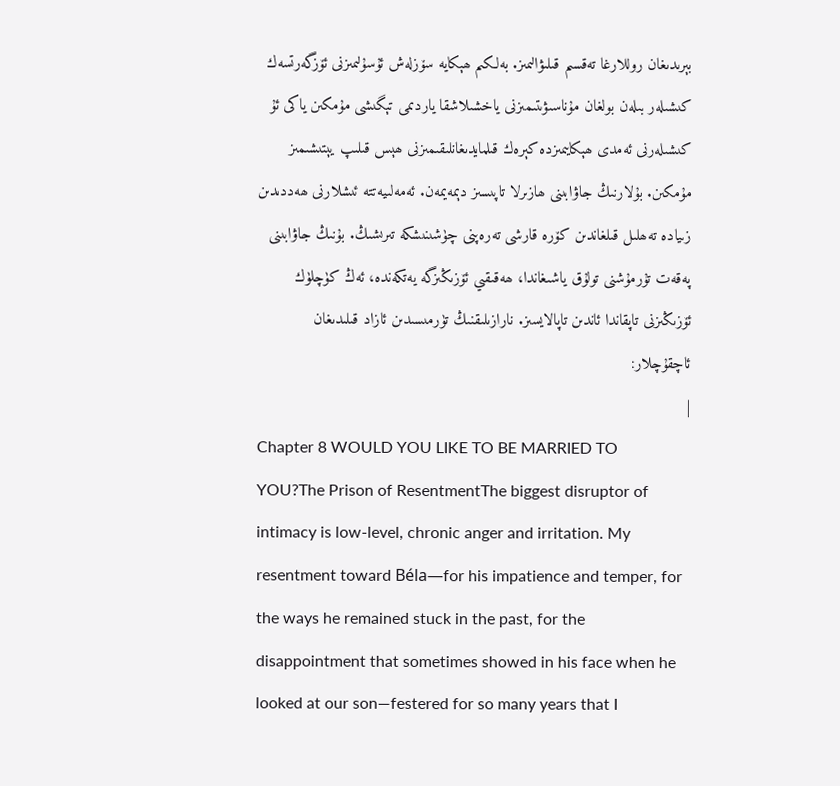بېرىدىغان روللارغا تەقسىم قىلىۋالىمىز. بەلكىم ھېكايە سۆزلەش ئۇسۇلىمىزنى ئۆزگەرتسەك كىشىلەر بىلەن بولغان مۇناسىۋىتىمىزنى ياخشىلاشقا ياردىمى تېگىشى مۇمكىن ياكى ئۇ كىشىلەرنى ئەمدى ھېكايىمىزدە كېرەك قىلمايدىغانلىقىمىزنى ھېس قىلىپ يېتىشىمىز مۇمكىن. بۇلارنىڭ جاۋابىنى ھازىرلا تاپىسىز دېمەيمەن. ئەمەلىيەتتە ئىشلارنى ھەددىدىن زىيادە تەھلىل قىلغاندىن كۆرە قارشى تەرەپنى چۈشىنىشكە تىرىشىڭ. بۇنىڭ جاۋابىنى پەقەت تۇرمۇشنى تولۇق ياشىغاندا، ھەقىقىي ئۆزىڭىزگە يەتكەندە، ئەڭ كۈچلۈك ئۆزىڭىزنى تاپقاندا ئاندىن تاپالايسىز. نارازىلىقنىڭ تۈرمىسىدىن ئازاد قىلىدىغان ئاچقۇچلار:
|
Chapter 8 WOULD YOU LIKE TO BE MARRIED TO YOU?The Prison of ResentmentThe biggest disruptor of intimacy is low-level, chronic anger and irritation. My resentment toward Béla—for his impatience and temper, for the ways he remained stuck in the past, for the disappointment that sometimes showed in his face when he looked at our son—festered for so many years that I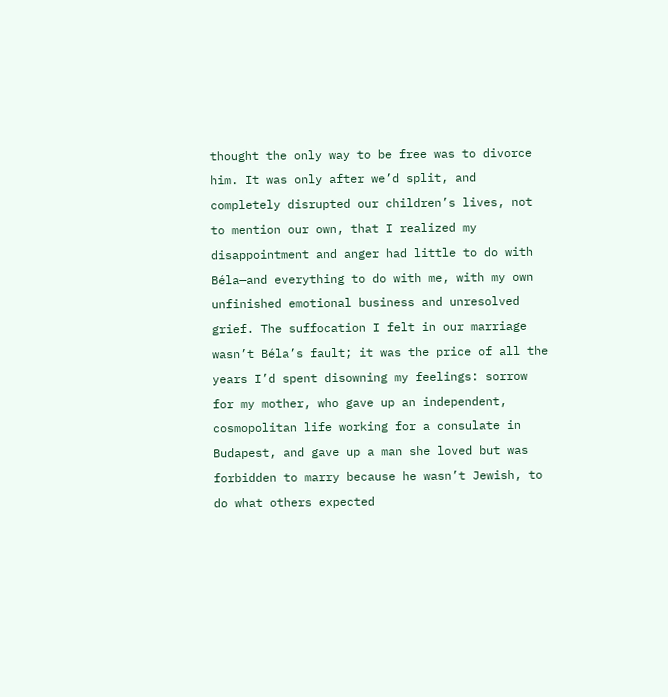thought the only way to be free was to divorce him. It was only after we’d split, and completely disrupted our children’s lives, not to mention our own, that I realized my disappointment and anger had little to do with Béla—and everything to do with me, with my own unfinished emotional business and unresolved grief. The suffocation I felt in our marriage wasn’t Béla’s fault; it was the price of all the years I’d spent disowning my feelings: sorrow for my mother, who gave up an independent, cosmopolitan life working for a consulate in Budapest, and gave up a man she loved but was forbidden to marry because he wasn’t Jewish, to do what others expected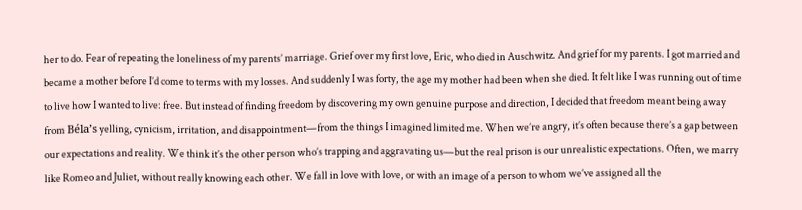her to do. Fear of repeating the loneliness of my parents’ marriage. Grief over my first love, Eric, who died in Auschwitz. And grief for my parents. I got married and became a mother before I’d come to terms with my losses. And suddenly I was forty, the age my mother had been when she died. It felt like I was running out of time to live how I wanted to live: free. But instead of finding freedom by discovering my own genuine purpose and direction, I decided that freedom meant being away from Béla’s yelling, cynicism, irritation, and disappointment—from the things I imagined limited me. When we’re angry, it’s often because there’s a gap between our expectations and reality. We think it’s the other person who’s trapping and aggravating us—but the real prison is our unrealistic expectations. Often, we marry like Romeo and Juliet, without really knowing each other. We fall in love with love, or with an image of a person to whom we’ve assigned all the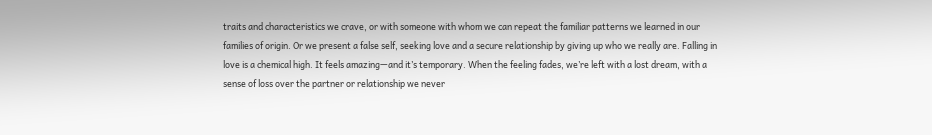traits and characteristics we crave, or with someone with whom we can repeat the familiar patterns we learned in our families of origin. Or we present a false self, seeking love and a secure relationship by giving up who we really are. Falling in love is a chemical high. It feels amazing—and it’s temporary. When the feeling fades, we’re left with a lost dream, with a sense of loss over the partner or relationship we never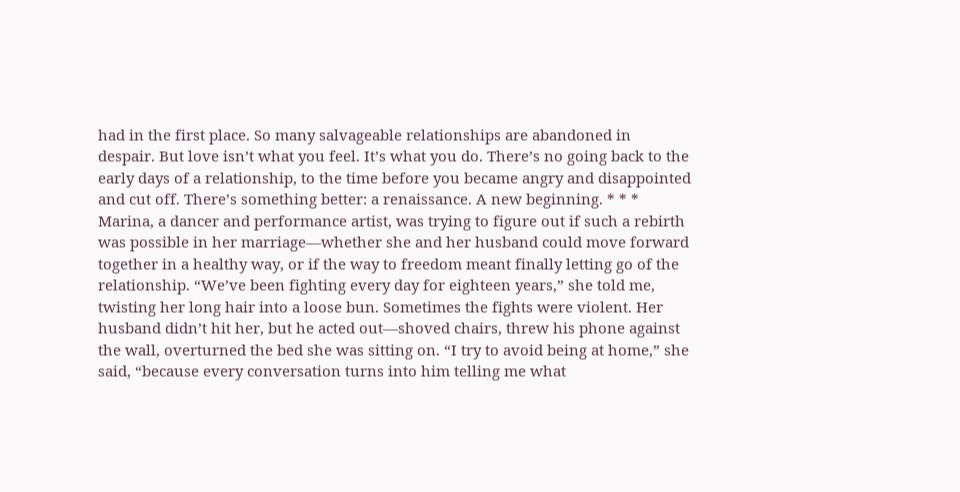had in the first place. So many salvageable relationships are abandoned in despair. But love isn’t what you feel. It’s what you do. There’s no going back to the early days of a relationship, to the time before you became angry and disappointed and cut off. There’s something better: a renaissance. A new beginning. * * * Marina, a dancer and performance artist, was trying to figure out if such a rebirth was possible in her marriage—whether she and her husband could move forward together in a healthy way, or if the way to freedom meant finally letting go of the relationship. “We’ve been fighting every day for eighteen years,” she told me, twisting her long hair into a loose bun. Sometimes the fights were violent. Her husband didn’t hit her, but he acted out—shoved chairs, threw his phone against the wall, overturned the bed she was sitting on. “I try to avoid being at home,” she said, “because every conversation turns into him telling me what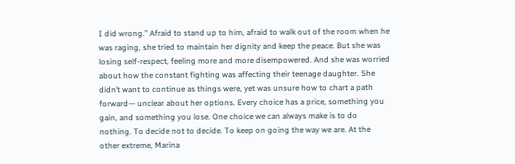I did wrong.” Afraid to stand up to him, afraid to walk out of the room when he was raging, she tried to maintain her dignity and keep the peace. But she was losing self-respect, feeling more and more disempowered. And she was worried about how the constant fighting was affecting their teenage daughter. She didn’t want to continue as things were, yet was unsure how to chart a path forward— unclear about her options. Every choice has a price, something you gain, and something you lose. One choice we can always make is to do nothing. To decide not to decide. To keep on going the way we are. At the other extreme, Marina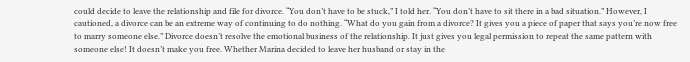could decide to leave the relationship and file for divorce. “You don’t have to be stuck,” I told her. “You don’t have to sit there in a bad situation.” However, I cautioned, a divorce can be an extreme way of continuing to do nothing. “What do you gain from a divorce? It gives you a piece of paper that says you’re now free to marry someone else.” Divorce doesn’t resolve the emotional business of the relationship. It just gives you legal permission to repeat the same pattern with someone else! It doesn’t make you free. Whether Marina decided to leave her husband or stay in the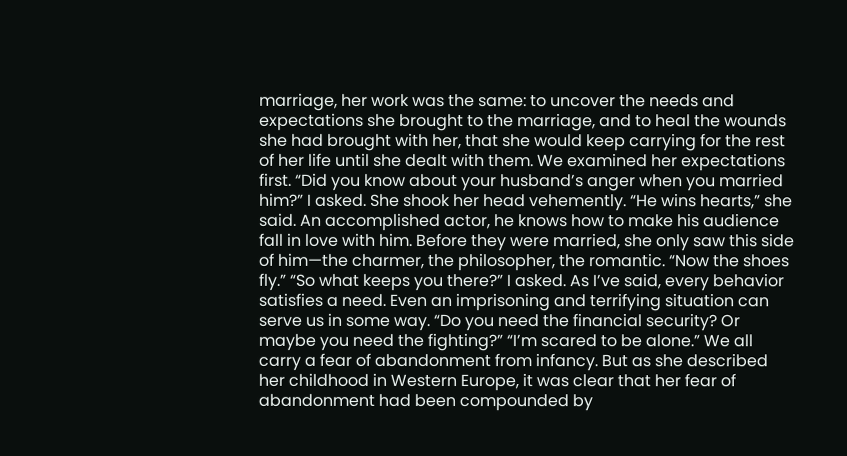marriage, her work was the same: to uncover the needs and expectations she brought to the marriage, and to heal the wounds she had brought with her, that she would keep carrying for the rest of her life until she dealt with them. We examined her expectations first. “Did you know about your husband’s anger when you married him?” I asked. She shook her head vehemently. “He wins hearts,” she said. An accomplished actor, he knows how to make his audience fall in love with him. Before they were married, she only saw this side of him—the charmer, the philosopher, the romantic. “Now the shoes fly.” “So what keeps you there?” I asked. As I’ve said, every behavior satisfies a need. Even an imprisoning and terrifying situation can serve us in some way. “Do you need the financial security? Or maybe you need the fighting?” “I’m scared to be alone.” We all carry a fear of abandonment from infancy. But as she described her childhood in Western Europe, it was clear that her fear of abandonment had been compounded by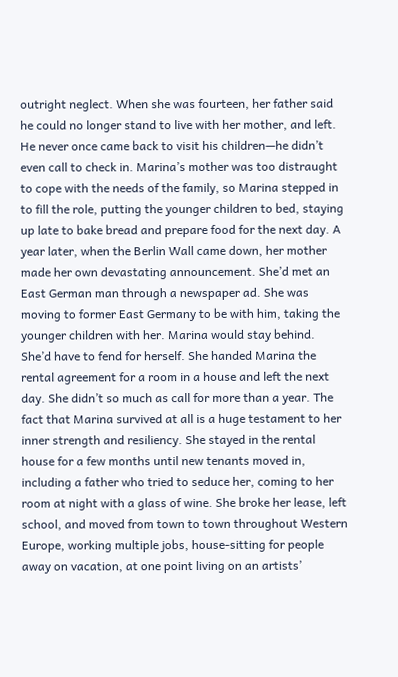outright neglect. When she was fourteen, her father said he could no longer stand to live with her mother, and left. He never once came back to visit his children—he didn’t even call to check in. Marina’s mother was too distraught to cope with the needs of the family, so Marina stepped in to fill the role, putting the younger children to bed, staying up late to bake bread and prepare food for the next day. A year later, when the Berlin Wall came down, her mother made her own devastating announcement. She’d met an East German man through a newspaper ad. She was moving to former East Germany to be with him, taking the younger children with her. Marina would stay behind. She’d have to fend for herself. She handed Marina the rental agreement for a room in a house and left the next day. She didn’t so much as call for more than a year. The fact that Marina survived at all is a huge testament to her inner strength and resiliency. She stayed in the rental house for a few months until new tenants moved in, including a father who tried to seduce her, coming to her room at night with a glass of wine. She broke her lease, left school, and moved from town to town throughout Western Europe, working multiple jobs, house-sitting for people away on vacation, at one point living on an artists’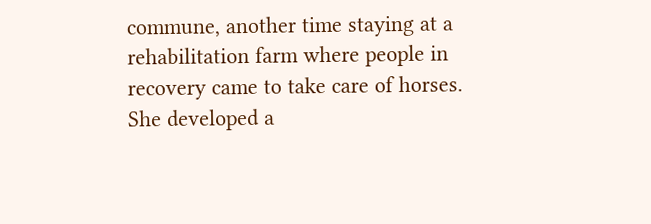commune, another time staying at a rehabilitation farm where people in recovery came to take care of horses. She developed a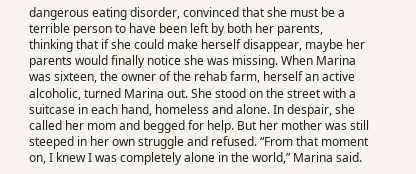dangerous eating disorder, convinced that she must be a terrible person to have been left by both her parents, thinking that if she could make herself disappear, maybe her parents would finally notice she was missing. When Marina was sixteen, the owner of the rehab farm, herself an active alcoholic, turned Marina out. She stood on the street with a suitcase in each hand, homeless and alone. In despair, she called her mom and begged for help. But her mother was still steeped in her own struggle and refused. “From that moment on, I knew I was completely alone in the world,” Marina said.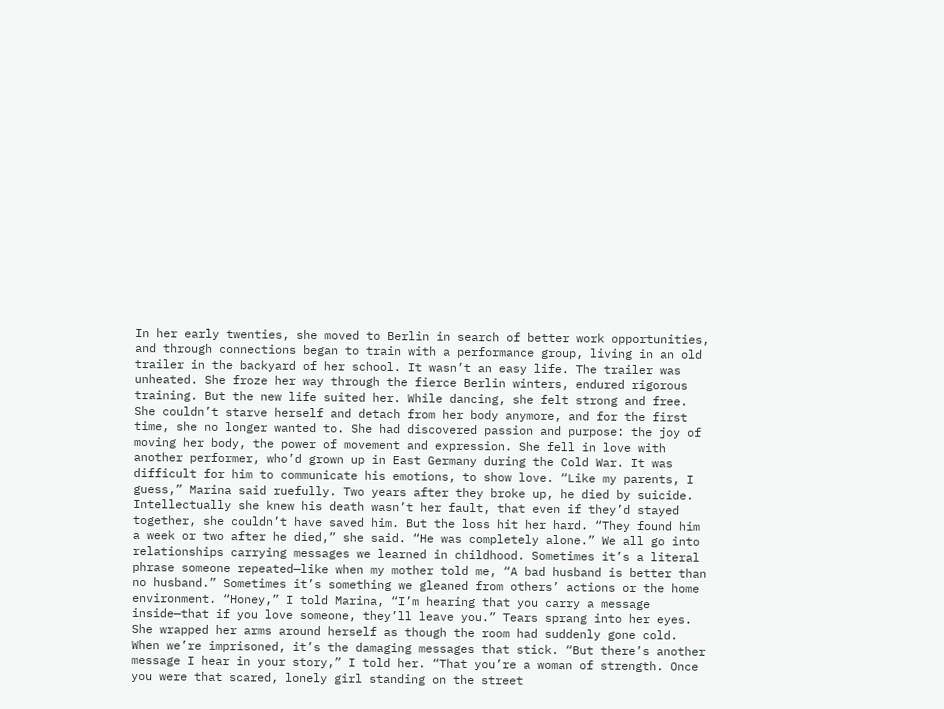In her early twenties, she moved to Berlin in search of better work opportunities, and through connections began to train with a performance group, living in an old trailer in the backyard of her school. It wasn’t an easy life. The trailer was unheated. She froze her way through the fierce Berlin winters, endured rigorous training. But the new life suited her. While dancing, she felt strong and free. She couldn’t starve herself and detach from her body anymore, and for the first time, she no longer wanted to. She had discovered passion and purpose: the joy of moving her body, the power of movement and expression. She fell in love with another performer, who’d grown up in East Germany during the Cold War. It was difficult for him to communicate his emotions, to show love. “Like my parents, I guess,” Marina said ruefully. Two years after they broke up, he died by suicide. Intellectually she knew his death wasn’t her fault, that even if they’d stayed together, she couldn’t have saved him. But the loss hit her hard. “They found him a week or two after he died,” she said. “He was completely alone.” We all go into relationships carrying messages we learned in childhood. Sometimes it’s a literal phrase someone repeated—like when my mother told me, “A bad husband is better than no husband.” Sometimes it’s something we gleaned from others’ actions or the home environment. “Honey,” I told Marina, “I’m hearing that you carry a message inside—that if you love someone, they’ll leave you.” Tears sprang into her eyes. She wrapped her arms around herself as though the room had suddenly gone cold. When we’re imprisoned, it’s the damaging messages that stick. “But there’s another message I hear in your story,” I told her. “That you’re a woman of strength. Once you were that scared, lonely girl standing on the street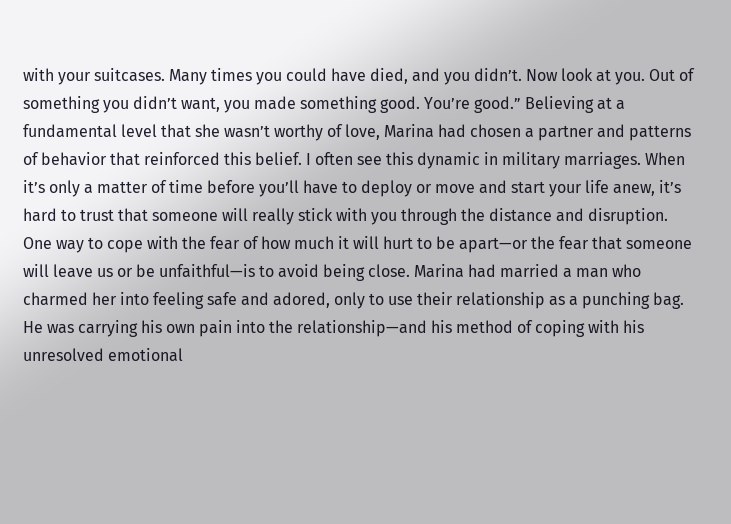with your suitcases. Many times you could have died, and you didn’t. Now look at you. Out of something you didn’t want, you made something good. You’re good.” Believing at a fundamental level that she wasn’t worthy of love, Marina had chosen a partner and patterns of behavior that reinforced this belief. I often see this dynamic in military marriages. When it’s only a matter of time before you’ll have to deploy or move and start your life anew, it’s hard to trust that someone will really stick with you through the distance and disruption. One way to cope with the fear of how much it will hurt to be apart—or the fear that someone will leave us or be unfaithful—is to avoid being close. Marina had married a man who charmed her into feeling safe and adored, only to use their relationship as a punching bag. He was carrying his own pain into the relationship—and his method of coping with his unresolved emotional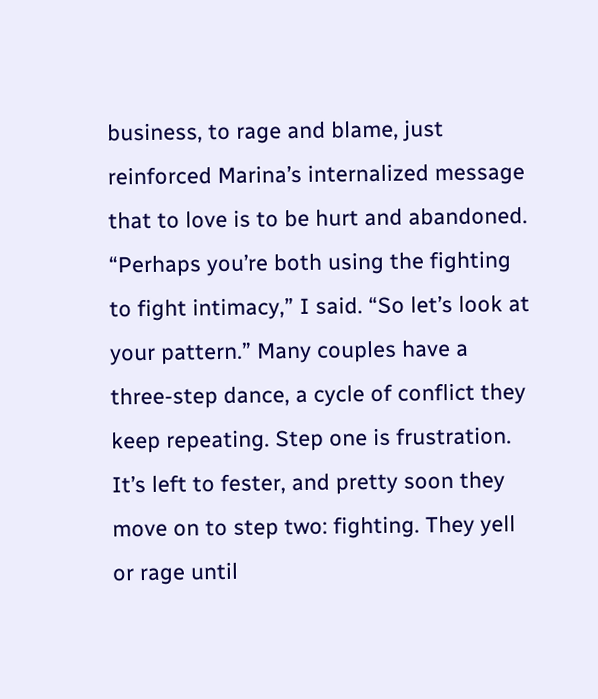business, to rage and blame, just reinforced Marina’s internalized message that to love is to be hurt and abandoned. “Perhaps you’re both using the fighting to fight intimacy,” I said. “So let’s look at your pattern.” Many couples have a three-step dance, a cycle of conflict they keep repeating. Step one is frustration. It’s left to fester, and pretty soon they move on to step two: fighting. They yell or rage until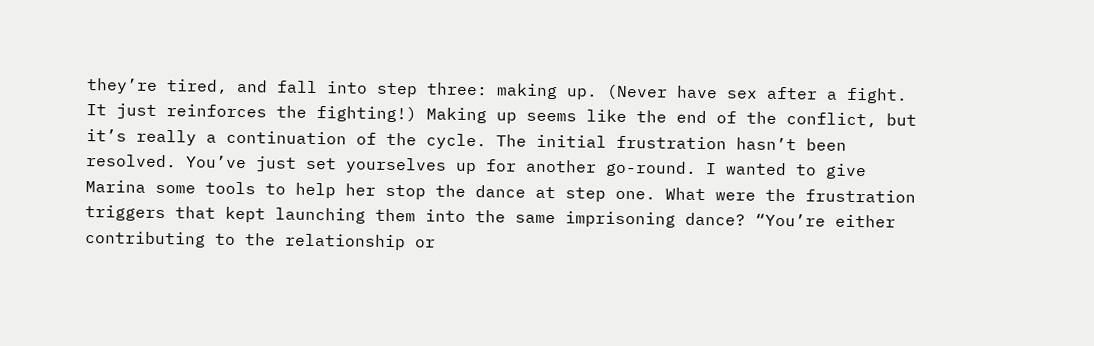they’re tired, and fall into step three: making up. (Never have sex after a fight. It just reinforces the fighting!) Making up seems like the end of the conflict, but it’s really a continuation of the cycle. The initial frustration hasn’t been resolved. You’ve just set yourselves up for another go-round. I wanted to give Marina some tools to help her stop the dance at step one. What were the frustration triggers that kept launching them into the same imprisoning dance? “You’re either contributing to the relationship or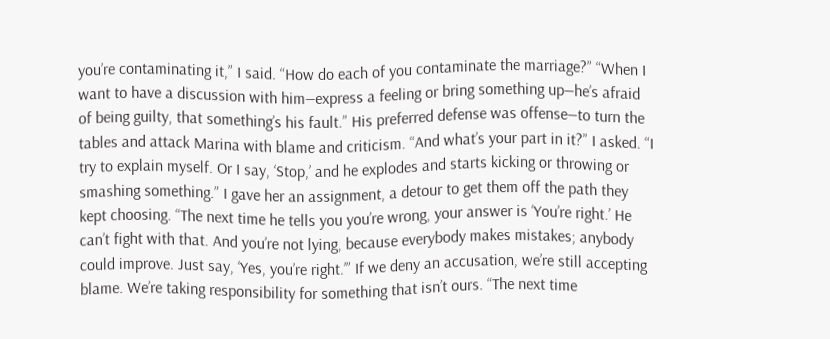you’re contaminating it,” I said. “How do each of you contaminate the marriage?” “When I want to have a discussion with him—express a feeling or bring something up—he’s afraid of being guilty, that something’s his fault.” His preferred defense was offense—to turn the tables and attack Marina with blame and criticism. “And what’s your part in it?” I asked. “I try to explain myself. Or I say, ‘Stop,’ and he explodes and starts kicking or throwing or smashing something.” I gave her an assignment, a detour to get them off the path they kept choosing. “The next time he tells you you’re wrong, your answer is ‘You’re right.’ He can’t fight with that. And you’re not lying, because everybody makes mistakes; anybody could improve. Just say, ‘Yes, you’re right.’” If we deny an accusation, we’re still accepting blame. We’re taking responsibility for something that isn’t ours. “The next time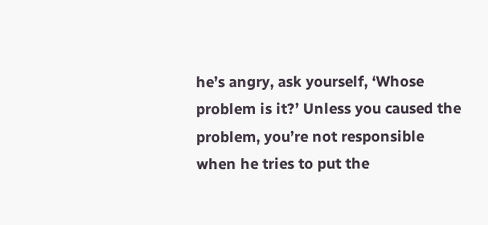he’s angry, ask yourself, ‘Whose problem is it?’ Unless you caused the problem, you’re not responsible when he tries to put the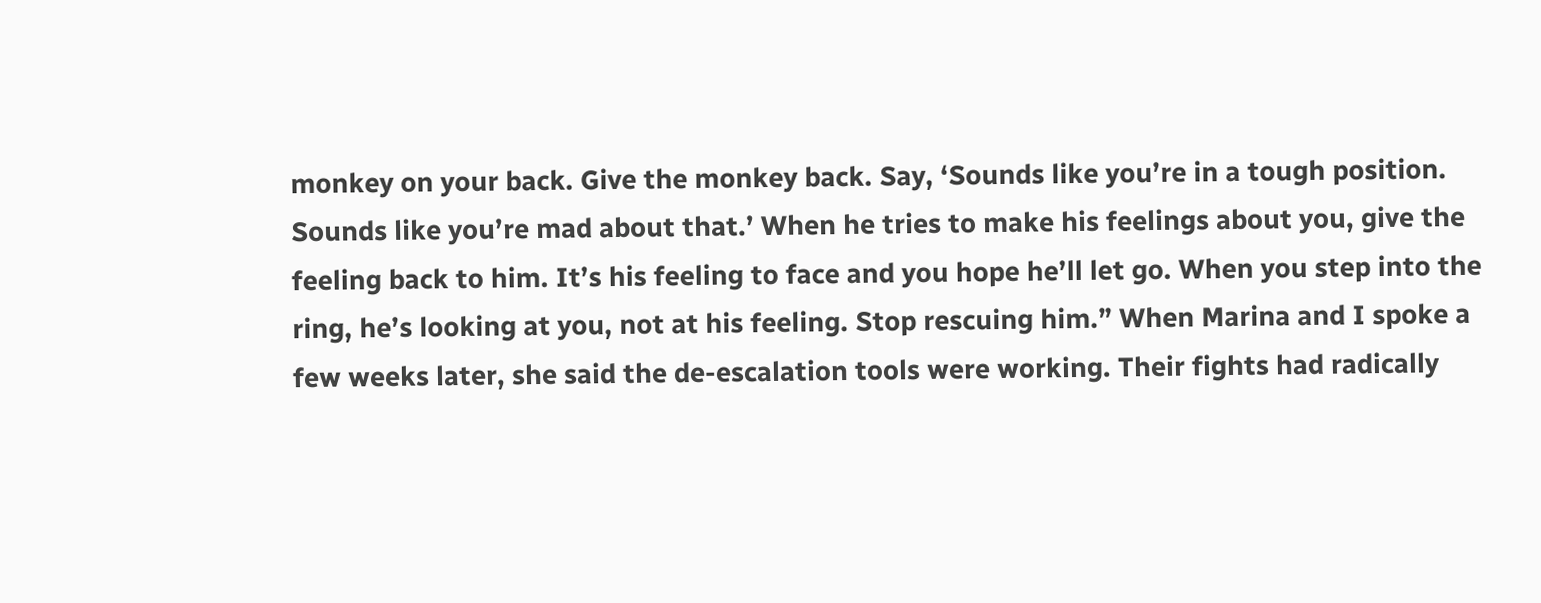monkey on your back. Give the monkey back. Say, ‘Sounds like you’re in a tough position. Sounds like you’re mad about that.’ When he tries to make his feelings about you, give the feeling back to him. It’s his feeling to face and you hope he’ll let go. When you step into the ring, he’s looking at you, not at his feeling. Stop rescuing him.” When Marina and I spoke a few weeks later, she said the de-escalation tools were working. Their fights had radically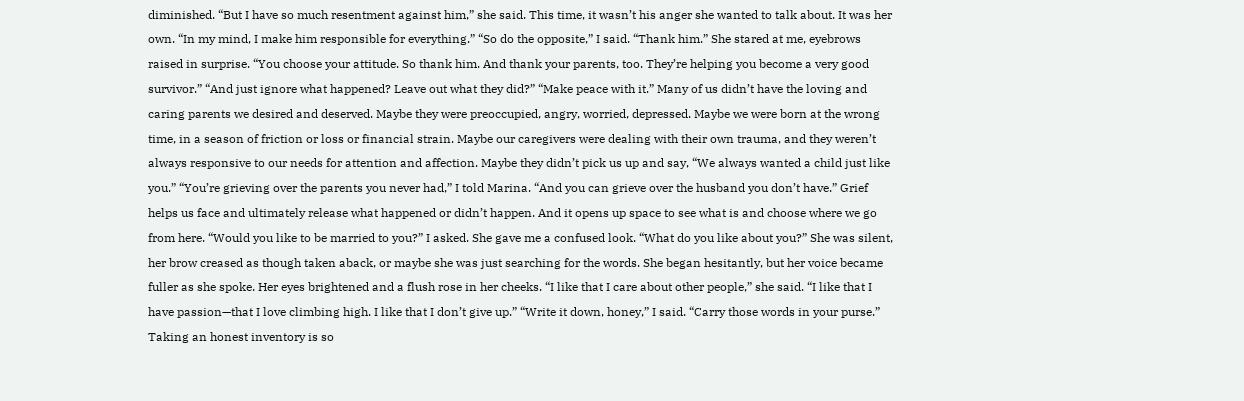diminished. “But I have so much resentment against him,” she said. This time, it wasn’t his anger she wanted to talk about. It was her own. “In my mind, I make him responsible for everything.” “So do the opposite,” I said. “Thank him.” She stared at me, eyebrows raised in surprise. “You choose your attitude. So thank him. And thank your parents, too. They’re helping you become a very good survivor.” “And just ignore what happened? Leave out what they did?” “Make peace with it.” Many of us didn’t have the loving and caring parents we desired and deserved. Maybe they were preoccupied, angry, worried, depressed. Maybe we were born at the wrong time, in a season of friction or loss or financial strain. Maybe our caregivers were dealing with their own trauma, and they weren’t always responsive to our needs for attention and affection. Maybe they didn’t pick us up and say, “We always wanted a child just like you.” “You’re grieving over the parents you never had,” I told Marina. “And you can grieve over the husband you don’t have.” Grief helps us face and ultimately release what happened or didn’t happen. And it opens up space to see what is and choose where we go from here. “Would you like to be married to you?” I asked. She gave me a confused look. “What do you like about you?” She was silent, her brow creased as though taken aback, or maybe she was just searching for the words. She began hesitantly, but her voice became fuller as she spoke. Her eyes brightened and a flush rose in her cheeks. “I like that I care about other people,” she said. “I like that I have passion—that I love climbing high. I like that I don’t give up.” “Write it down, honey,” I said. “Carry those words in your purse.” Taking an honest inventory is so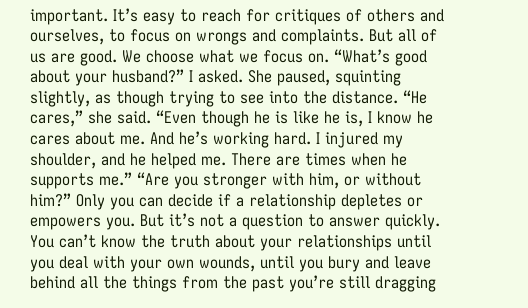important. It’s easy to reach for critiques of others and ourselves, to focus on wrongs and complaints. But all of us are good. We choose what we focus on. “What’s good about your husband?” I asked. She paused, squinting slightly, as though trying to see into the distance. “He cares,” she said. “Even though he is like he is, I know he cares about me. And he’s working hard. I injured my shoulder, and he helped me. There are times when he supports me.” “Are you stronger with him, or without him?” Only you can decide if a relationship depletes or empowers you. But it’s not a question to answer quickly. You can’t know the truth about your relationships until you deal with your own wounds, until you bury and leave behind all the things from the past you’re still dragging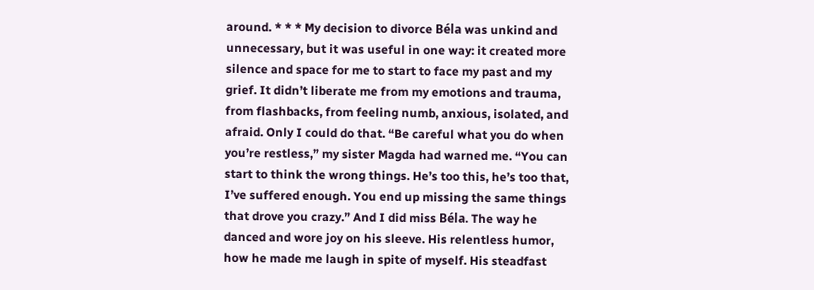around. * * * My decision to divorce Béla was unkind and unnecessary, but it was useful in one way: it created more silence and space for me to start to face my past and my grief. It didn’t liberate me from my emotions and trauma, from flashbacks, from feeling numb, anxious, isolated, and afraid. Only I could do that. “Be careful what you do when you’re restless,” my sister Magda had warned me. “You can start to think the wrong things. He’s too this, he’s too that, I’ve suffered enough. You end up missing the same things that drove you crazy.” And I did miss Béla. The way he danced and wore joy on his sleeve. His relentless humor, how he made me laugh in spite of myself. His steadfast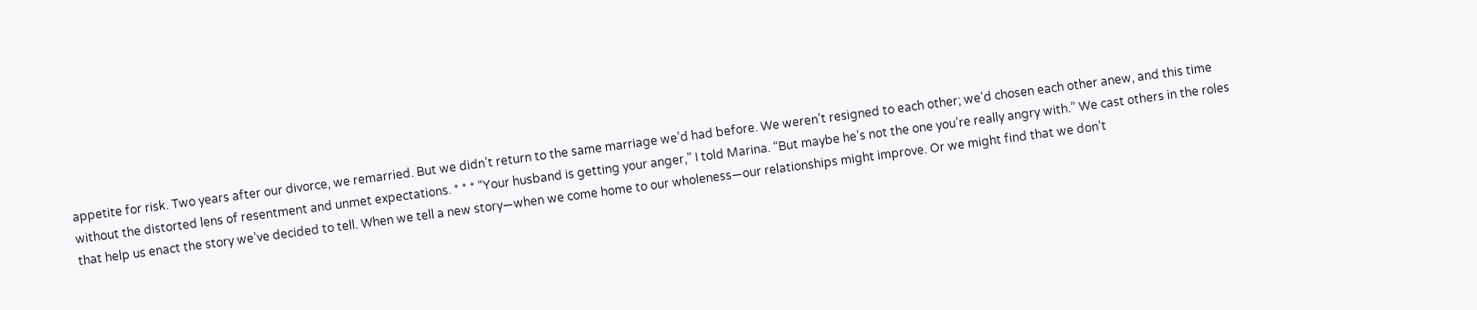appetite for risk. Two years after our divorce, we remarried. But we didn’t return to the same marriage we’d had before. We weren’t resigned to each other; we’d chosen each other anew, and this time without the distorted lens of resentment and unmet expectations. * * * “Your husband is getting your anger,” I told Marina. “But maybe he’s not the one you’re really angry with.” We cast others in the roles that help us enact the story we’ve decided to tell. When we tell a new story—when we come home to our wholeness—our relationships might improve. Or we might find that we don’t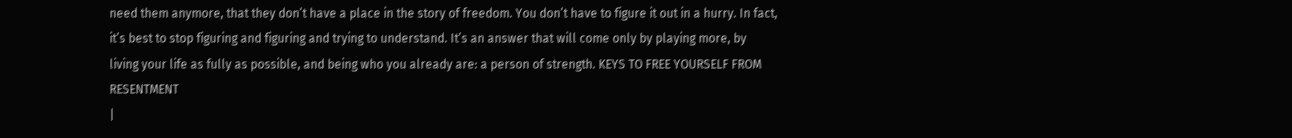need them anymore, that they don’t have a place in the story of freedom. You don’t have to figure it out in a hurry. In fact, it’s best to stop figuring and figuring and trying to understand. It’s an answer that will come only by playing more, by living your life as fully as possible, and being who you already are: a person of strength. KEYS TO FREE YOURSELF FROM RESENTMENT
|